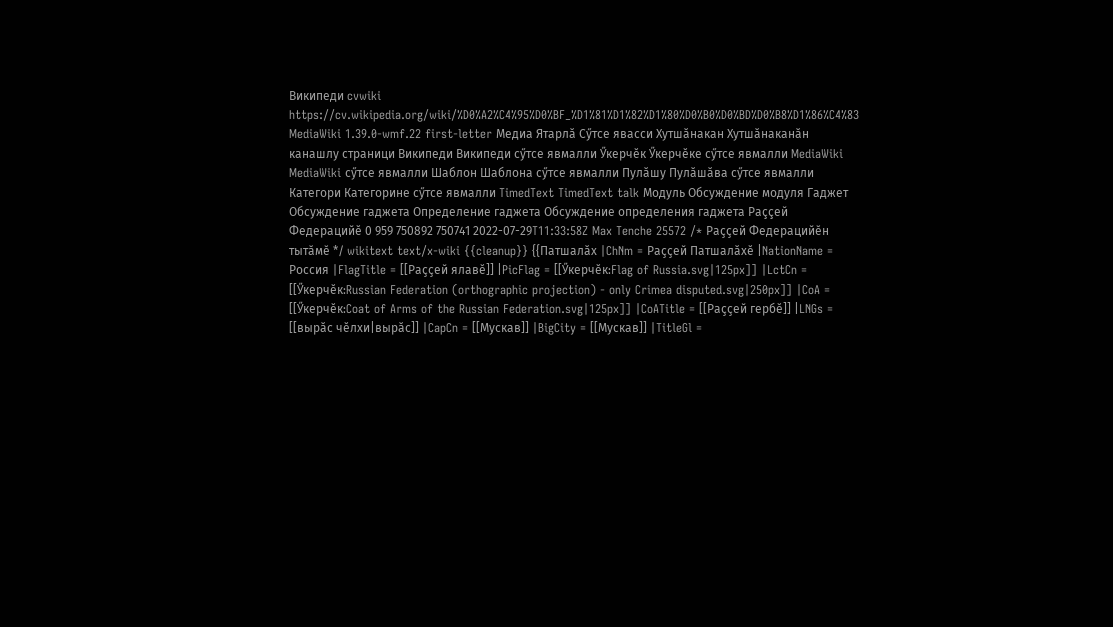Википеди cvwiki https://cv.wikipedia.org/wiki/%D0%A2%C4%95%D0%BF_%D1%81%D1%82%D1%80%D0%B0%D0%BD%D0%B8%D1%86%C4%83 MediaWiki 1.39.0-wmf.22 first-letter Медиа Ятарлă Сӳтсе явасси Хутшăнакан Хутшăнаканăн канашлу страници Википеди Википеди сӳтсе явмалли Ӳкерчĕк Ӳкерчĕке сӳтсе явмалли MediaWiki MediaWiki сӳтсе явмалли Шаблон Шаблона сӳтсе явмалли Пулăшу Пулăшăва сӳтсе явмалли Категори Категорине сӳтсе явмалли TimedText TimedText talk Модуль Обсуждение модуля Гаджет Обсуждение гаджета Определение гаджета Обсуждение определения гаджета Раççей Федерацийĕ 0 959 750892 750741 2022-07-29T11:33:58Z Max Tenche 25572 /* Раҫҫей Федерацийӗн тытӑмӗ */ wikitext text/x-wiki {{cleanup}} {{Патшалăх |ChNm = Раҫҫей Патшалăхĕ |NationName = Россия |FlagTitle = [[Раҫҫей ялавĕ]] |PicFlag = [[Ӳкерчĕк:Flag of Russia.svg|125px]] |LctCn = [[Ӳкерчĕк:Russian Federation (orthographic projection) - only Crimea disputed.svg|250px]] |CoA = [[Ӳкерчĕк:Coat of Arms of the Russian Federation.svg|125px]] |CoATitle = [[Раҫҫей гербĕ]] |LNGs = [[вырăс чĕлхи|вырăс]] |CapCn = [[Мускав]] |BigCity = [[Мускав]] |TitleGl =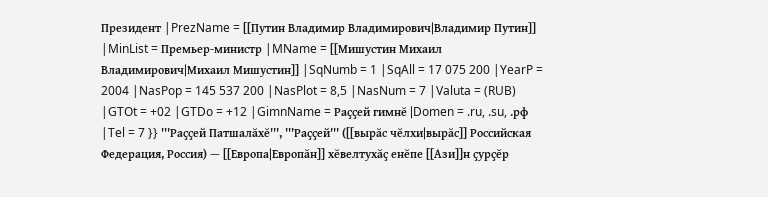Президент |PrezName = [[Путин Владимир Владимирович|Владимир Путин]] |MinList = Премьер-министр |MName = [[Мишустин Михаил Владимирович|Михаил Мишустин]] |SqNumb = 1 |SqAll = 17 075 200 |YearP = 2004 |NasPop = 145 537 200 |NasPlot = 8,5 |NasNum = 7 |Valuta = (RUB) |GTOt = +02 |GTDo = +12 |GimnName = Раҫҫей гимнĕ |Domen = .ru, .su, .рф |Tel = 7 }} '''Раҫҫей Патшалăхĕ''', '''Раҫҫей''' ([[вырăс чĕлхи|вырăс]] Российская Федерация, Россия) — [[Европа|Европăн]] хĕвелтухăҫ енĕпе [[Ази]]н ҫурҫĕр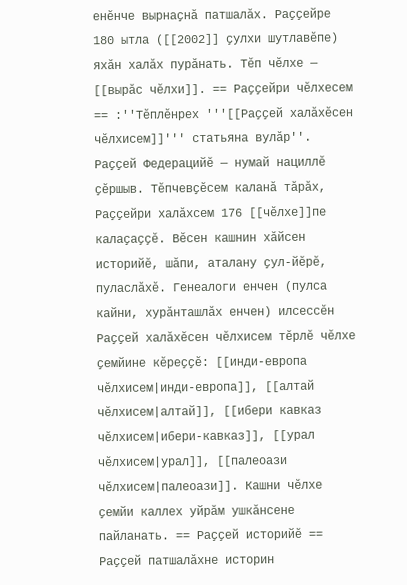енĕнче вырнаҫнă патшалăх. Раҫҫейре 180 ытла ([[2002]] ҫулхи шутлавĕпе) яхăн халăх пурăнать. Тĕп чĕлхе — [[вырăс чĕлхи]]. == Раҫҫейри чĕлхесем == :''Тĕплĕнрех '''[[Раҫҫей халăхĕсен чĕлхисем]]''' статьяна вулăр''. Раҫҫей Федерацийĕ — нумай нациллĕ ҫĕршыв. Тĕпчевҫĕсем каланă тăрăх, Раҫҫейри халăхсем 176 [[чĕлхе]]пе калаҫаҫҫĕ. Вĕсен кашнин хăйсен историйĕ, шăпи, аталану ҫул-йĕрĕ, пуласлăхĕ. Генеалоги енчен (пулса кайни, хурăнташлăх енчен) илсессĕн Раҫҫей халăхĕсен чĕлхисем тĕрлĕ чĕлхе ҫемйине кĕреҫҫĕ: [[инди-европа чĕлхисем|инди-европа]], [[алтай чĕлхисем|алтай]], [[ибери кавказ чĕлхисем|ибери-кавказ]], [[урал чĕлхисем|урал]], [[палеоази чĕлхисем|палеоази]]. Кашни чĕлхе ҫемйи каллех уйрăм ушкăнсене пайланать. == Раҫҫей историйĕ == Раҫҫей патшалăхне историн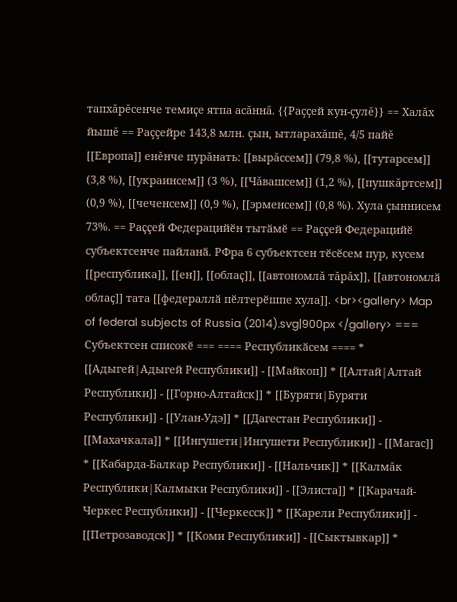тапхăрĕсенче темиҫе ятпа асăннă. {{Раççей кун-çулĕ}} == Халăх йышĕ == Раççейре 143,8 млн. çын, ытларахăшĕ, 4/5 пайĕ [[Европа]] енĕнче пурăнать: [[вырăссем]] (79,8 %), [[тутарсем]] (3,8 %), [[украинсем]] (3 %), [[Чăвашсем]] (1,2 %), [[пушкăртсем]] (0,9 %), [[чеченсем]] (0,9 %), [[эрменсем]] (0,8 %). Хула çыннисем 73%. == Раҫҫей Федерацийӗн тытӑмӗ == Раҫҫей Федерацийӗ субъектсенче пайланӑ. РФра 6 субъектсен тӗсӗсем пур, кусем [[республика]], [[ен]], [[облаҫ]], [[автономлă тăрăх]], [[автономлӑ облаҫ]] тата [[федераллӑ пӗлтерӗшпе хула]]. <br><gallery> Map of federal subjects of Russia (2014).svg|900px </gallery> === Субъектсен списокӗ === ==== Республикӑсем ==== * [[Адыгей|Адыгей Республики]] - [[Майкоп]] * [[Алтай|Алтай Республики]] - [[Горно-Алтайск]] * [[Буряти|Буряти Республики]] - [[Улан-Удэ]] * [[Дагестан Республики]] - [[Махачкала]] * [[Ингушети|Ингушети Республики]] - [[Магас]] * [[Кабарда-Балкар Республики]] - [[Нальчик]] * [[Калмăк Республики|Калмыки Республики]] - [[Элиста]] * [[Карачай-Черкес Республики]] - [[Черкесск]] * [[Карели Республики]] - [[Петрозаводск]] * [[Коми Республики]] - [[Сыктывкар]] *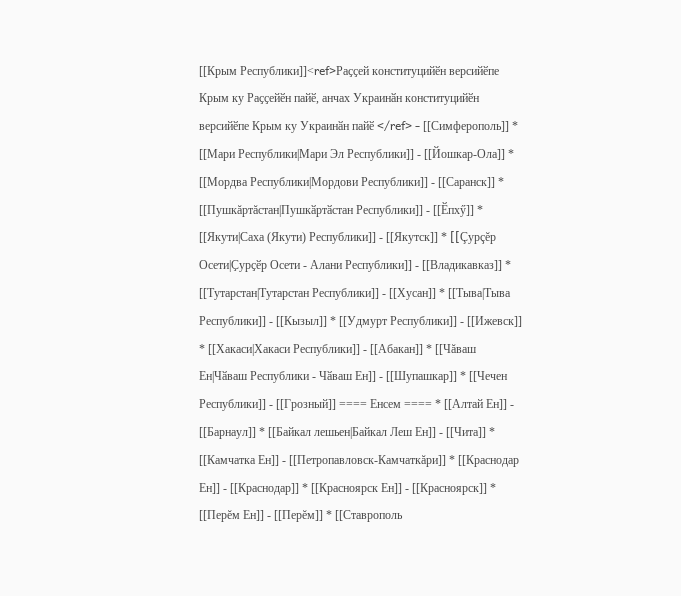[[Крым Республики]]<ref>Раҫҫей конституцийӗн версийӗпе Крым ку Раҫҫейӗн пайӗ, анчах Украинӑн конституцийӗн версийӗпе Крым ку Украинӑн пайӗ </ref> - [[Симферополь]] * [[Мари Республики|Мари Эл Республики]] - [[Йошкар-Ола]] * [[Мордва Республики|Мордови Республики]] - [[Саранск]] * [[Пушкăртăстан|Пушкӑртӑстан Республики]] - [[Ӗпхӳ]] * [[Якути|Саха (Якути) Республики]] - [[Якутск]] * [[Çурçĕр Осети|Ҫурҫӗр Осети - Алани Республики]] - [[Владикавказ]] * [[Тутарстан|Тутарстан Республики]] - [[Хусан]] * [[Тыва|Тыва Республики]] - [[Кызыл]] * [[Удмурт Республики]] - [[Ижевск]] * [[Хакаси|Хакаси Республики]] - [[Абакан]] * [[Чăваш Ен|Чӑваш Республики - Чӑваш Ен]] - [[Шупашкар]] * [[Чечен Республики]] - [[Грозный]] ==== Енсем ==== * [[Алтай Ен]] - [[Барнаул]] * [[Байкал лешьен|Байкал Леш Ен]] - [[Чита]] * [[Камчатка Ен]] - [[Петропавловск-Камчаткăри]] * [[Краснодар Ен]] - [[Краснодар]] * [[Красноярск Ен]] - [[Красноярск]] * [[Перĕм Ен]] - [[Перĕм]] * [[Ставрополь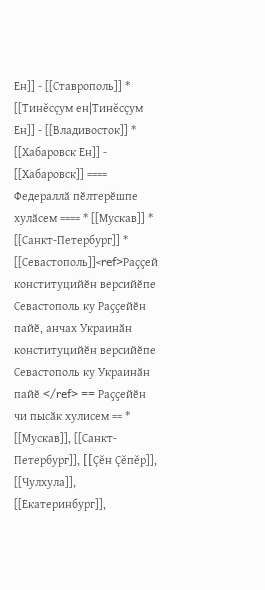Ен]] - [[Ставрополь]] * [[Тинĕсçум ен|Тинĕсçум Ен]] - [[Владивосток]] * [[Хабаровск Ен]] - [[Хабаровск]] ==== Федераллӑ пӗлтерӗшпе хулӑсем ==== * [[Мускав]] * [[Санкт-Петербург]] * [[Севастополь]]<ref>Раҫҫей конституцийӗн версийӗпе Севастополь ку Раҫҫейӗн пайӗ, анчах Украинӑн конституцийӗн версийӗпе Севастополь ку Украинӑн пайӗ </ref> == Раҫҫейӗн чи пысӑк хулисем == * [[Мускав]], [[Санкт-Петербург]], [[Çĕн Çĕпĕр]], [[Чулхула]], [[Екатеринбург]],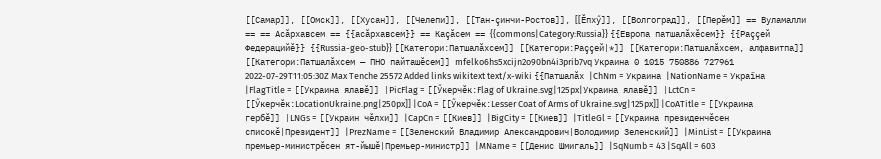[[Самар]], [[Омск]], [[Хусан]], [[Челепи]], [[Тан-çинчи-Ростов]], [[Ĕпхӳ]], [[Волгоград]], [[Перĕм]] == Вуламалли == == Асăрхавсем == {{асăрхавсем}} == Каçăсем == {{commons|Category:Russia}} {{Европа патшалăхĕсем}} {{Раççей Федерацийĕ}} {{Russia-geo-stub}} [[Категори:Патшалăхсем]] [[Категори:Раççей|*]] [[Категори:Патшалӑхсем, алфавитпа]] [[Категори:Патшалăхсем — ПНО пайташĕсем]] mfelko6hs5xcijn2o90bn4i3prib7vq Украина 0 1015 750886 727961 2022-07-29T11:05:30Z Max Tenche 25572 Added links wikitext text/x-wiki {{Патшалăх |ChNm = Украина |NationName = Україна |FlagTitle = [[Украина ялавĕ]] |PicFlag = [[Ӳкерчĕк:Flag of Ukraine.svg|125px|Украина ялавĕ]] |LctCn = [[Ӳкерчĕк:LocationUkraine.png|250px]] |CoA = [[Ӳкерчĕк:Lesser Coat of Arms of Ukraine.svg|125px]] |CoATitle = [[Украина гербĕ]] |LNGs = [[Украин чĕлхи]] |CapCn = [[Киев]] |BigCity = [[Киев]] |TitleGl = [[Украина президенчĕсен списокĕ|Президент]] |PrezName = [[Зеленский Владимир Александрович|Володимир Зеленский]] |MinList = [[Украина премьер-министрĕсен ят-йышĕ|Премьер-министр]] |MName = [[Денис Шмигаль]] |SqNumb = 43 |SqAll = 603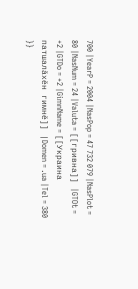700 |YearP = 2004 |NasPop = 47 732 079 |NasPlot = 80 |NasNum = 24 |Valuta = [[гривна]] |GTOt = +2 |GTDo = +2 |GimnName = [[Украина патшалăхĕн гимнĕ]] |Domen = .ua |Tel = 380 }}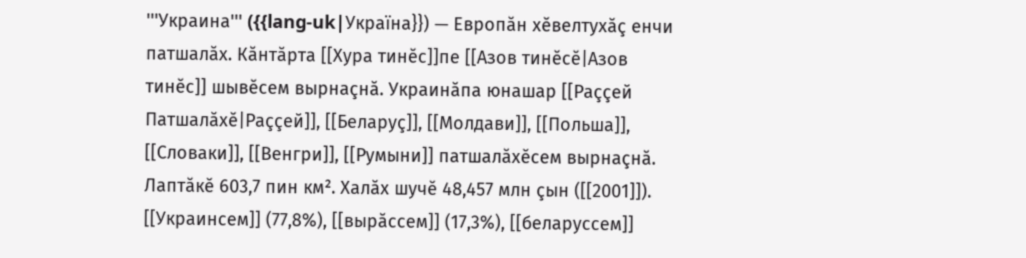'''Украина''' ({{lang-uk|Україна}}) — Европăн хĕвелтухăç енчи патшалăх. Кăнтăрта [[Хура тинĕс]]пе [[Азов тинĕсĕ|Азов тинĕс]] шывĕсем вырнаçнă. Украинăпа юнашар [[Раççей Патшалăхĕ|Раççей]], [[Беларуç]], [[Молдави]], [[Польша]], [[Словаки]], [[Венгри]], [[Румыни]] патшалăхĕсем вырнаçнă. Лаптăкĕ 603,7 пин км². Халăх шучĕ 48,457 млн çын ([[2001]]). [[Украинсем]] (77,8%), [[вырăссем]] (17,3%), [[беларуссем]]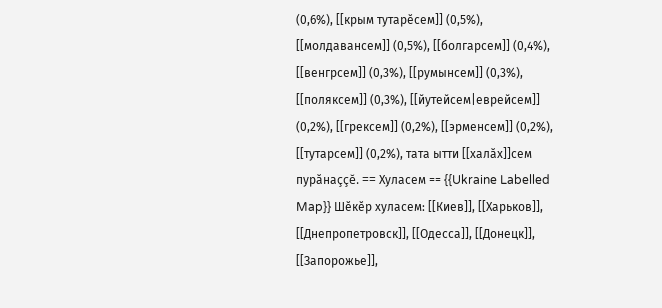(0,6%), [[крым тутарĕсем]] (0,5%), [[молдавансем]] (0,5%), [[болгарсем]] (0,4%), [[венгрсем]] (0,3%), [[румынсем]] (0,3%), [[поляксем]] (0,3%), [[йутейсем|еврейсем]] (0,2%), [[грексем]] (0,2%), [[эрменсем]] (0,2%), [[тутарсем]] (0,2%), тата ытти [[халăх]]сем пурăнаççĕ. == Хуласем == {{Ukraine Labelled Map}} Шĕкĕр хуласем: [[Киев]], [[Харьков]], [[Днепропетровск]], [[Одесса]], [[Донецк]], [[Запорожье]],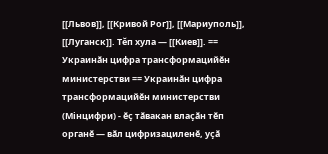[[Львов]], [[Кривой Рог]], [[Мариуполь]], [[Луганск]]. Тĕп хула — [[Киев]]. == Украинӑн цифра трансформацийӗн министерстви == Украинӑн цифра трансформацийӗн министерстви (Мiнцифри) - ӗҫ тӑвакан влаҫӑн тӗп органӗ — вӑл цифризациленӗ, уҫӑ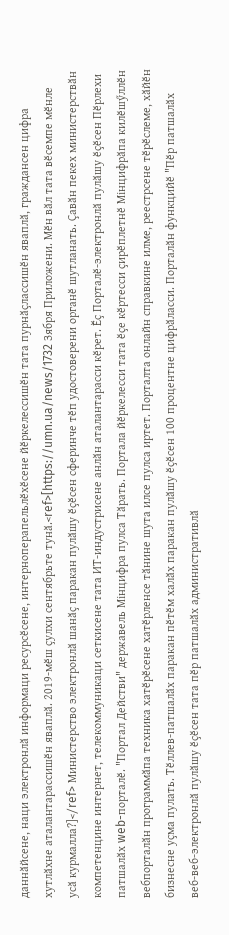даннӑйсене, наци электронлӑ информаци ресурсӗсене, интерноперапельлӗхӗсене йӗркелессишӗн тата пурнӑҫлассишӗн яваплӑ, граждансен цифра хутлӑхне аталантарассишӗн яваплӑ. 2019-мӗш ҫулхи сентябрьте тунӑ.<ref>[https://umn.ua/news/1732 Зября Приложени. Мӗн вӑл тата вӗсемпе мӗнле усӑ курмалла?]</ref> Министерство электронлӑ шанӑҫ паракан пулӑшу ӗҫӗсен сферинче тӗп удостоверени органӗ шутланать. Ҫавӑн пекех министерствӑн компетенцине интернет, телекоммуникаци сеткисене тата ИТ-индустрисене анлӑн аталантарасси кӗрет. Ӗҫ Порталӗ-электронлӑ пулӑшу ӗҫӗсен Пӗрлехи патшалӑх web-порталӗ. "Портал Действи" державель Мiнцифра пулса Тӑрать. Портала йӗркелесси тата ӗҫе кӗртесси ҫирӗплетнӗ Мiнцифрӑпа килӗшӳллӗн вебпорталӑн программӑпа техника хатӗрӗсене хатӗрленсе тӑнине шута илсе пулса иртет. Порталта онлайн справкине илме, реестрсене тӗрӗслеме, хӑйӗн бизнесне уҫма пулать. Тӗллев-патшалӑх паракан пӗтӗм халӑх паракан пулӑшу ӗҫӗсен 100 процентне цифрӑласси. Порталӑн функцийӗ "Пӗр патшалӑх веб-веб-электронлӑ пулӑшу ӗҫӗсен тата пӗр патшалӑх административлӑ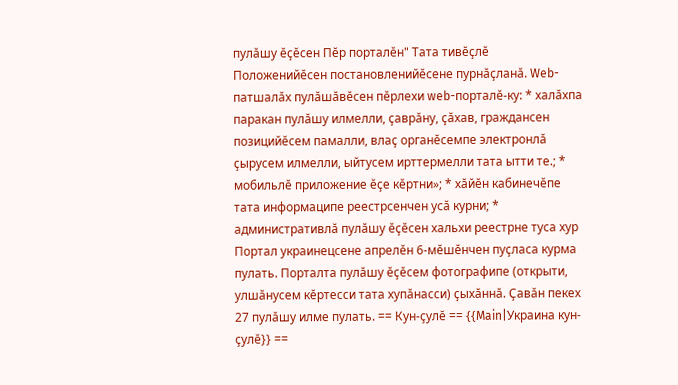пулӑшу ӗҫӗсен Пӗр порталӗн" Тата тивӗҫлӗ Положенийӗсен постановленийӗсене пурнӑҫланӑ. Web-патшалӑх пулӑшӑвӗсен пӗрлехи web-порталӗ-ку: * халӑхпа паракан пулӑшу илмелли, ҫаврӑну, ҫӑхав, граждансен позицийӗсем памалли, влаҫ органӗсемпе электронлӑ ҫырусем илмелли, ыйтусем ирттермелли тата ытти те.; * мобильлӗ приложение ӗҫе кӗртни»; * хӑйӗн кабинечӗпе тата информаципе реестрсенчен усӑ курни; * административлӑ пулӑшу ӗҫӗсен хальхи реестрне туса хур Портал украинецсене апрелӗн 6-мӗшӗнчен пуҫласа курма пулать. Порталта пулӑшу ӗҫӗсем фотографипе (открыти, улшӑнусем кӗртесси тата хупӑнасси) ҫыхӑннӑ. Ҫавӑн пекех 27 пулӑшу илме пулать. == Кун-çулĕ == {{Main|Украина кун-çулĕ}} ==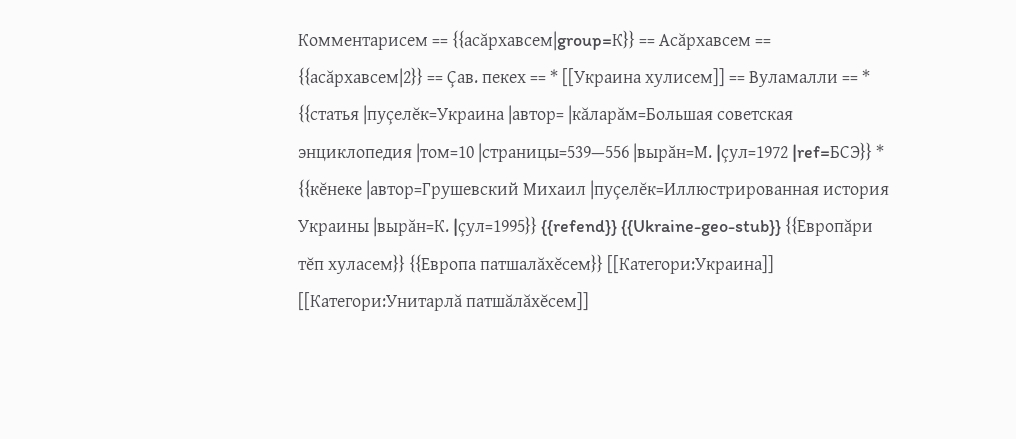Комментарисем == {{асăрхавсем|group=К}} == Асăрхавсем == {{асăрхавсем|2}} == Çав. пекех == * [[Украина хулисем]] == Вуламалли == * {{статья |пуçелĕк=Украина |автор= |кăларăм=Большая советская энциклопедия |том=10 |страницы=539—556 |вырăн=М. |çул=1972 |ref=БСЭ}} * {{кĕнеке |автор=Грушевский Михаил |пуçелĕк=Иллюстрированная история Украины |вырăн=К. |çул=1995}} {{refend}} {{Ukraine-geo-stub}} {{Европăри тĕп хуласем}} {{Европа патшалăхĕсем}} [[Категори:Украина]] [[Категори:Унитарлă патшăлăхĕсем]]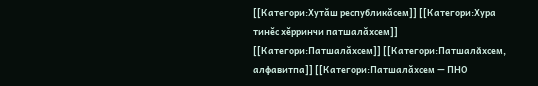[[Категори:Хутăш республикăсем]] [[Категори:Хура тинĕс хĕрринчи патшалăхсем]] [[Категори:Патшалăхсем]] [[Категори:Патшалӑхсем, алфавитпа]] [[Категори:Патшалăхсем — ПНО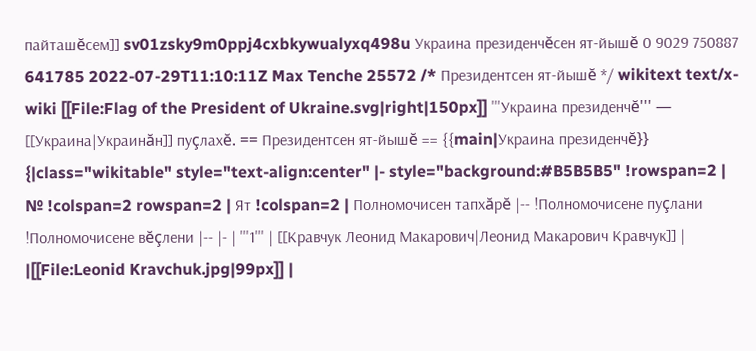пайташĕсем]] sv01zsky9m0ppj4cxbkywualyxq498u Украина президенчĕсен ят-йышĕ 0 9029 750887 641785 2022-07-29T11:10:11Z Max Tenche 25572 /* Президентсен ят-йышĕ */ wikitext text/x-wiki [[File:Flag of the President of Ukraine.svg|right|150px]] '''Украина президенчĕ''' — [[Украина|Украинăн]] пуçлахĕ. == Президентсен ят-йышĕ == {{main|Украина президенчĕ}} {|class="wikitable" style="text-align:center" |- style="background:#B5B5B5" !rowspan=2 | № !colspan=2 rowspan=2 | Ят !colspan=2 | Полномочисен тапхăрĕ |-- !Полномочисене пуçлани !Полномочисене вĕçлени |-- |- | '''1''' | [[Кравчук Леонид Макарович|Леонид Макарович Кравчук]] | |[[File:Leonid Kravchuk.jpg|99px]] |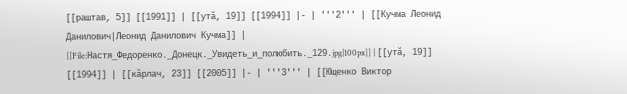[[раштав, 5]] [[1991]] | [[утă, 19]] [[1994]] |- | '''2''' | [[Кучма Леонид Данилович|Леонид Данилович Кучма]] | [[File:Настя_Федоренко._Донецк._Увидеть_и_полюбить._129.jpg|100px]] | [[утă, 19]] [[1994]] | [[кăрлач, 23]] [[2005]] |- | '''3''' | [[Ющенко Виктор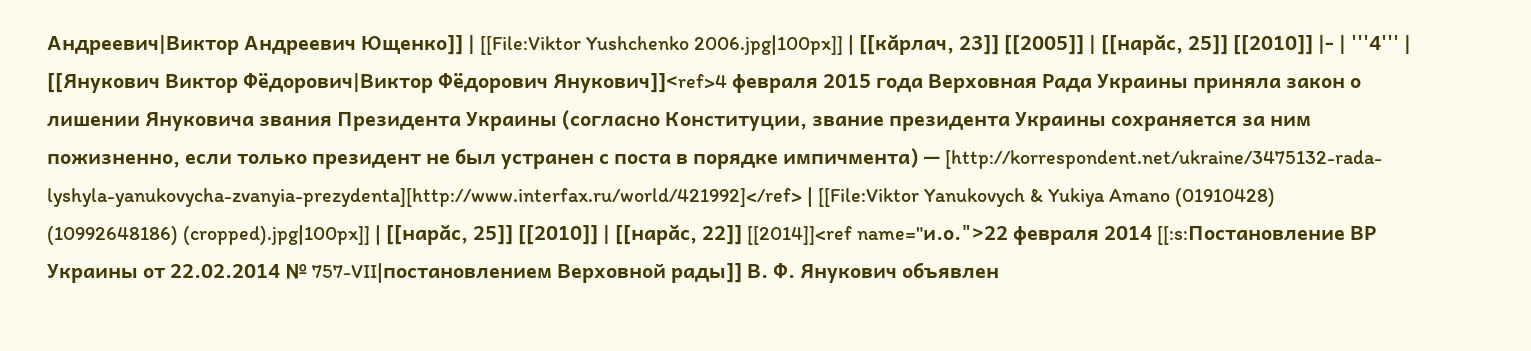Андреевич|Виктор Андреевич Ющенко]] | [[File:Viktor Yushchenko 2006.jpg|100px]] | [[кăрлач, 23]] [[2005]] | [[нарăс, 25]] [[2010]] |- | '''4''' | [[Янукович Виктор Фёдорович|Виктор Фёдорович Янукович]]<ref>4 февраля 2015 года Верховная Рада Украины приняла закон о лишении Януковича звания Президента Украины (согласно Конституции, звание президента Украины сохраняется за ним пожизненно, если только президент не был устранен с поста в порядке импичмента) — [http://korrespondent.net/ukraine/3475132-rada-lyshyla-yanukovycha-zvanyia-prezydenta][http://www.interfax.ru/world/421992]</ref> | [[File:Viktor Yanukovych & Yukiya Amano (01910428) (10992648186) (cropped).jpg|100px]] | [[нарăс, 25]] [[2010]] | [[нарăс, 22]] [[2014]]<ref name="и.о.">22 февраля 2014 [[:s:Постановление ВР Украины от 22.02.2014 № 757-VII|постановлением Верховной рады]] В. Ф. Янукович объявлен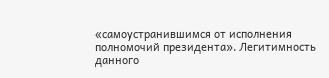«самоустранившимся от исполнения полномочий президента». Легитимность данного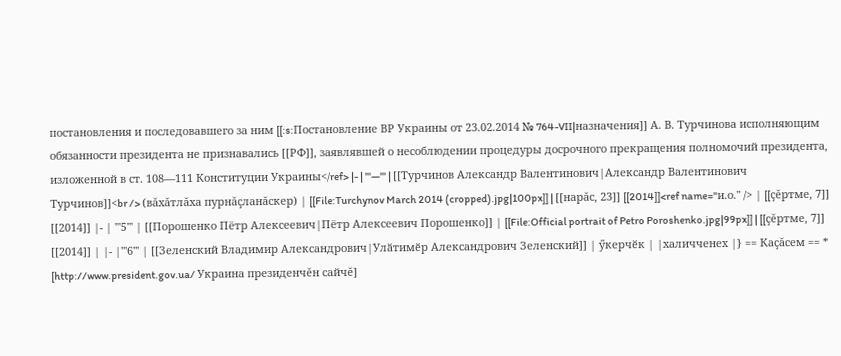постановления и последовавшего за ним [[:s:Постановление ВР Украины от 23.02.2014 № 764-VII|назначения]] А. В. Турчинова исполняющим обязанности президента не признавались [[РФ]], заявлявшей о несоблюдении процедуры досрочного прекращения полномочий президента, изложенной в ст. 108—111 Конституции Украины</ref> |- | '''—''' | [[Турчинов Александр Валентинович|Александр Валентинович Турчинов]]<br /> (вăхăтлăха пурнăçланăскер) | [[File:Turchynov March 2014 (cropped).jpg|100px]] | [[нарăс, 23]] [[2014]]<ref name="и.о." /> | [[çĕртме, 7]] [[2014]] |- | '''5''' | [[Порошенко Пётр Алексеевич|Пётр Алексеевич Порошенко]] | [[File:Official portrait of Petro Poroshenko.jpg|99px]] | [[çĕртме, 7]] [[2014]] | |- |'''6''' | [[Зеленский Владимир Александрович|Улӑтимӗр Александрович Зеленский]] | ӳкерчӗк | |халичченех |} == Каçăсем == * [http://www.president.gov.ua/ Украина президенчĕн сайчĕ]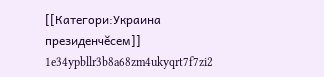[[Категори:Украина президенчĕсем]] 1e34ypbllr3b8a68zm4ukyqrt7f7zi2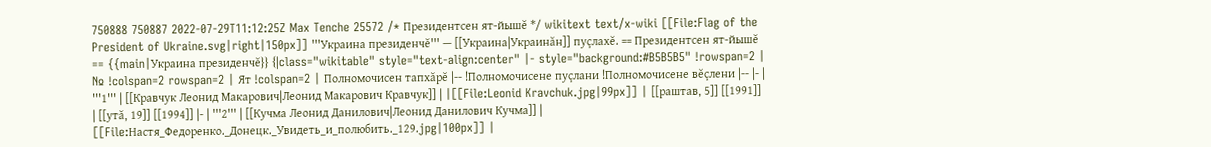750888 750887 2022-07-29T11:12:25Z Max Tenche 25572 /* Президентсен ят-йышĕ */ wikitext text/x-wiki [[File:Flag of the President of Ukraine.svg|right|150px]] '''Украина президенчĕ''' — [[Украина|Украинăн]] пуçлахĕ. == Президентсен ят-йышĕ == {{main|Украина президенчĕ}} {|class="wikitable" style="text-align:center" |- style="background:#B5B5B5" !rowspan=2 | № !colspan=2 rowspan=2 | Ят !colspan=2 | Полномочисен тапхăрĕ |-- !Полномочисене пуçлани !Полномочисене вĕçлени |-- |- | '''1''' | [[Кравчук Леонид Макарович|Леонид Макарович Кравчук]] | |[[File:Leonid Kravchuk.jpg|99px]] | [[раштав, 5]] [[1991]] | [[утă, 19]] [[1994]] |- | '''2''' | [[Кучма Леонид Данилович|Леонид Данилович Кучма]] | [[File:Настя_Федоренко._Донецк._Увидеть_и_полюбить._129.jpg|100px]] |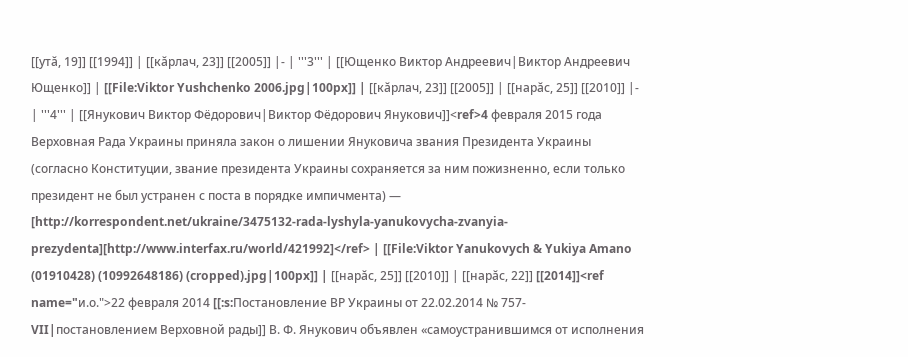[[утă, 19]] [[1994]] | [[кăрлач, 23]] [[2005]] |- | '''3''' | [[Ющенко Виктор Андреевич|Виктор Андреевич Ющенко]] | [[File:Viktor Yushchenko 2006.jpg|100px]] | [[кăрлач, 23]] [[2005]] | [[нарăс, 25]] [[2010]] |- | '''4''' | [[Янукович Виктор Фёдорович|Виктор Фёдорович Янукович]]<ref>4 февраля 2015 года Верховная Рада Украины приняла закон о лишении Януковича звания Президента Украины (согласно Конституции, звание президента Украины сохраняется за ним пожизненно, если только президент не был устранен с поста в порядке импичмента) — [http://korrespondent.net/ukraine/3475132-rada-lyshyla-yanukovycha-zvanyia-prezydenta][http://www.interfax.ru/world/421992]</ref> | [[File:Viktor Yanukovych & Yukiya Amano (01910428) (10992648186) (cropped).jpg|100px]] | [[нарăс, 25]] [[2010]] | [[нарăс, 22]] [[2014]]<ref name="и.о.">22 февраля 2014 [[:s:Постановление ВР Украины от 22.02.2014 № 757-VII|постановлением Верховной рады]] В. Ф. Янукович объявлен «самоустранившимся от исполнения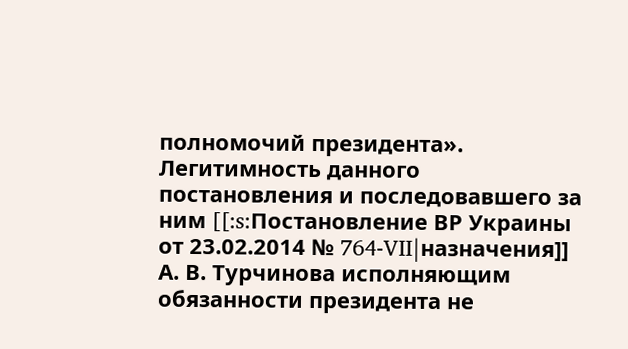полномочий президента». Легитимность данного постановления и последовавшего за ним [[:s:Постановление ВР Украины от 23.02.2014 № 764-VII|назначения]] А. В. Турчинова исполняющим обязанности президента не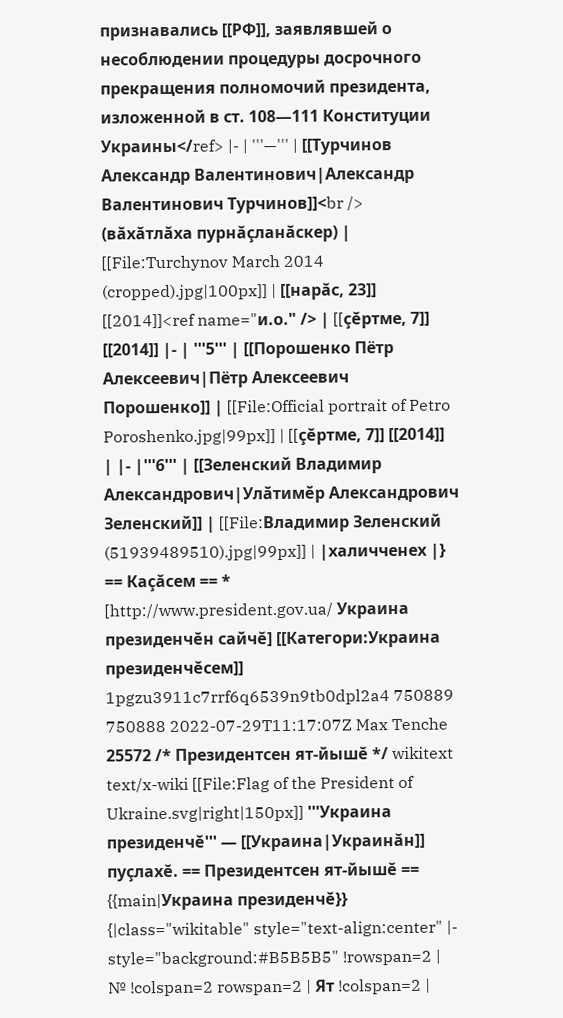признавались [[РФ]], заявлявшей о несоблюдении процедуры досрочного прекращения полномочий президента, изложенной в ст. 108—111 Конституции Украины</ref> |- | '''—''' | [[Турчинов Александр Валентинович|Александр Валентинович Турчинов]]<br /> (вăхăтлăха пурнăçланăскер) | [[File:Turchynov March 2014 (cropped).jpg|100px]] | [[нарăс, 23]] [[2014]]<ref name="и.о." /> | [[çĕртме, 7]] [[2014]] |- | '''5''' | [[Порошенко Пётр Алексеевич|Пётр Алексеевич Порошенко]] | [[File:Official portrait of Petro Poroshenko.jpg|99px]] | [[çĕртме, 7]] [[2014]] | |- |'''6''' | [[Зеленский Владимир Александрович|Улӑтимӗр Александрович Зеленский]] | [[File:Владимир Зеленский (51939489510).jpg|99px]] | |халичченех |} == Каçăсем == * [http://www.president.gov.ua/ Украина президенчĕн сайчĕ] [[Категори:Украина президенчĕсем]] 1pgzu3911c7rrf6q6539n9tb0dpl2a4 750889 750888 2022-07-29T11:17:07Z Max Tenche 25572 /* Президентсен ят-йышĕ */ wikitext text/x-wiki [[File:Flag of the President of Ukraine.svg|right|150px]] '''Украина президенчĕ''' — [[Украина|Украинăн]] пуçлахĕ. == Президентсен ят-йышĕ == {{main|Украина президенчĕ}} {|class="wikitable" style="text-align:center" |- style="background:#B5B5B5" !rowspan=2 | № !colspan=2 rowspan=2 | Ят !colspan=2 |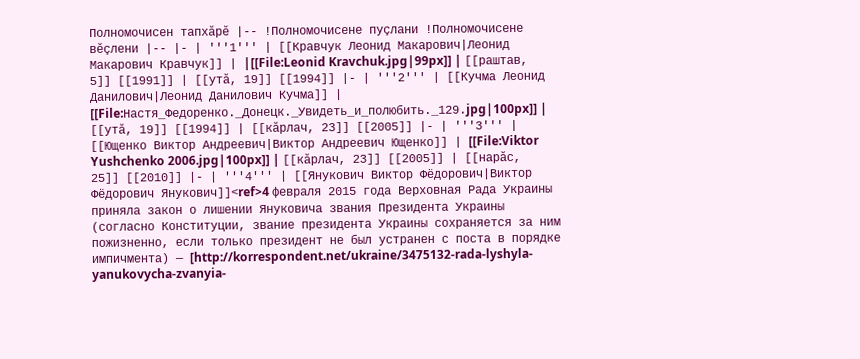Полномочисен тапхăрĕ |-- !Полномочисене пуçлани !Полномочисене вĕçлени |-- |- | '''1''' | [[Кравчук Леонид Макарович|Леонид Макарович Кравчук]] | |[[File:Leonid Kravchuk.jpg|99px]] | [[раштав, 5]] [[1991]] | [[утă, 19]] [[1994]] |- | '''2''' | [[Кучма Леонид Данилович|Леонид Данилович Кучма]] | [[File:Настя_Федоренко._Донецк._Увидеть_и_полюбить._129.jpg|100px]] | [[утă, 19]] [[1994]] | [[кăрлач, 23]] [[2005]] |- | '''3''' | [[Ющенко Виктор Андреевич|Виктор Андреевич Ющенко]] | [[File:Viktor Yushchenko 2006.jpg|100px]] | [[кăрлач, 23]] [[2005]] | [[нарăс, 25]] [[2010]] |- | '''4''' | [[Янукович Виктор Фёдорович|Виктор Фёдорович Янукович]]<ref>4 февраля 2015 года Верховная Рада Украины приняла закон о лишении Януковича звания Президента Украины (согласно Конституции, звание президента Украины сохраняется за ним пожизненно, если только президент не был устранен с поста в порядке импичмента) — [http://korrespondent.net/ukraine/3475132-rada-lyshyla-yanukovycha-zvanyia-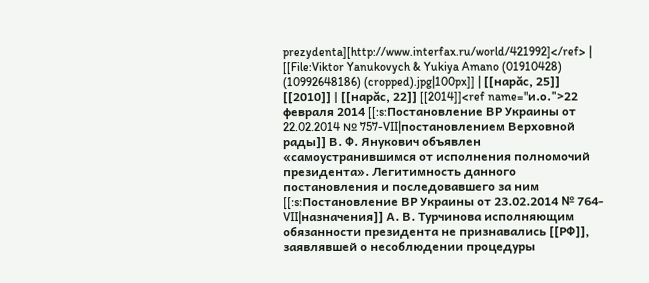prezydenta][http://www.interfax.ru/world/421992]</ref> | [[File:Viktor Yanukovych & Yukiya Amano (01910428) (10992648186) (cropped).jpg|100px]] | [[нарăс, 25]] [[2010]] | [[нарăс, 22]] [[2014]]<ref name="и.о.">22 февраля 2014 [[:s:Постановление ВР Украины от 22.02.2014 № 757-VII|постановлением Верховной рады]] В. Ф. Янукович объявлен «самоустранившимся от исполнения полномочий президента». Легитимность данного постановления и последовавшего за ним [[:s:Постановление ВР Украины от 23.02.2014 № 764-VII|назначения]] А. В. Турчинова исполняющим обязанности президента не признавались [[РФ]], заявлявшей о несоблюдении процедуры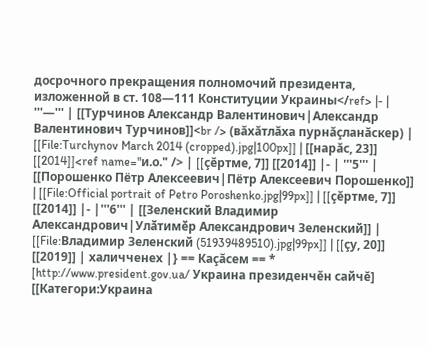досрочного прекращения полномочий президента, изложенной в ст. 108—111 Конституции Украины</ref> |- | '''—''' | [[Турчинов Александр Валентинович|Александр Валентинович Турчинов]]<br /> (вăхăтлăха пурнăçланăскер) | [[File:Turchynov March 2014 (cropped).jpg|100px]] | [[нарăс, 23]] [[2014]]<ref name="и.о." /> | [[çĕртме, 7]] [[2014]] |- | '''5''' | [[Порошенко Пётр Алексеевич|Пётр Алексеевич Порошенко]] | [[File:Official portrait of Petro Poroshenko.jpg|99px]] | [[çĕртме, 7]] [[2014]] |- |'''6''' | [[Зеленский Владимир Александрович|Улӑтимӗр Александрович Зеленский]] | [[File:Владимир Зеленский (51939489510).jpg|99px]] | [[çу, 20]] [[2019]] | халичченех |} == Каçăсем == * [http://www.president.gov.ua/ Украина президенчĕн сайчĕ] [[Категори:Украина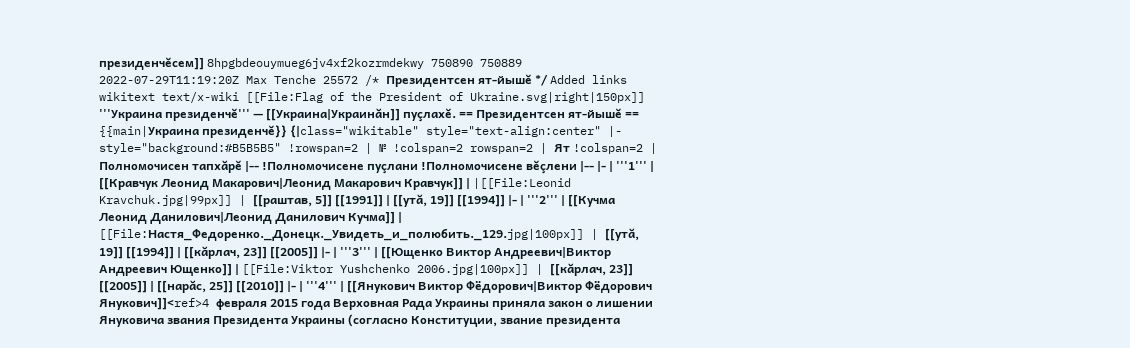президенчĕсем]] 8hpgbdeouymueg6jv4xf2kozrmdekwy 750890 750889 2022-07-29T11:19:20Z Max Tenche 25572 /* Президентсен ят-йышĕ */ Added links wikitext text/x-wiki [[File:Flag of the President of Ukraine.svg|right|150px]] '''Украина президенчĕ''' — [[Украина|Украинăн]] пуçлахĕ. == Президентсен ят-йышĕ == {{main|Украина президенчĕ}} {|class="wikitable" style="text-align:center" |- style="background:#B5B5B5" !rowspan=2 | № !colspan=2 rowspan=2 | Ят !colspan=2 | Полномочисен тапхăрĕ |-- !Полномочисене пуçлани !Полномочисене вĕçлени |-- |- | '''1''' | [[Кравчук Леонид Макарович|Леонид Макарович Кравчук]] | |[[File:Leonid Kravchuk.jpg|99px]] | [[раштав, 5]] [[1991]] | [[утă, 19]] [[1994]] |- | '''2''' | [[Кучма Леонид Данилович|Леонид Данилович Кучма]] | [[File:Настя_Федоренко._Донецк._Увидеть_и_полюбить._129.jpg|100px]] | [[утă, 19]] [[1994]] | [[кăрлач, 23]] [[2005]] |- | '''3''' | [[Ющенко Виктор Андреевич|Виктор Андреевич Ющенко]] | [[File:Viktor Yushchenko 2006.jpg|100px]] | [[кăрлач, 23]] [[2005]] | [[нарăс, 25]] [[2010]] |- | '''4''' | [[Янукович Виктор Фёдорович|Виктор Фёдорович Янукович]]<ref>4 февраля 2015 года Верховная Рада Украины приняла закон о лишении Януковича звания Президента Украины (согласно Конституции, звание президента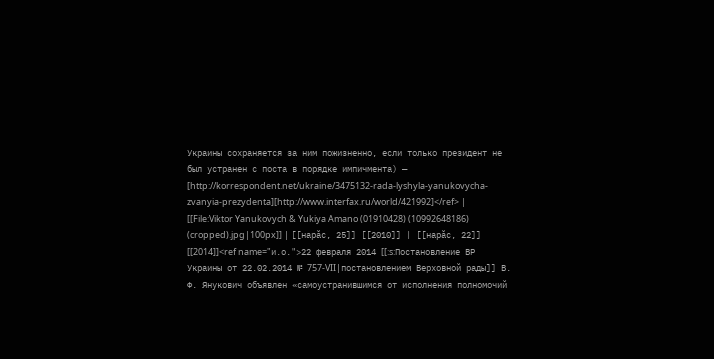Украины сохраняется за ним пожизненно, если только президент не был устранен с поста в порядке импичмента) — [http://korrespondent.net/ukraine/3475132-rada-lyshyla-yanukovycha-zvanyia-prezydenta][http://www.interfax.ru/world/421992]</ref> | [[File:Viktor Yanukovych & Yukiya Amano (01910428) (10992648186) (cropped).jpg|100px]] | [[нарăс, 25]] [[2010]] | [[нарăс, 22]] [[2014]]<ref name="и.о.">22 февраля 2014 [[:s:Постановление ВР Украины от 22.02.2014 № 757-VII|постановлением Верховной рады]] В. Ф. Янукович объявлен «самоустранившимся от исполнения полномочий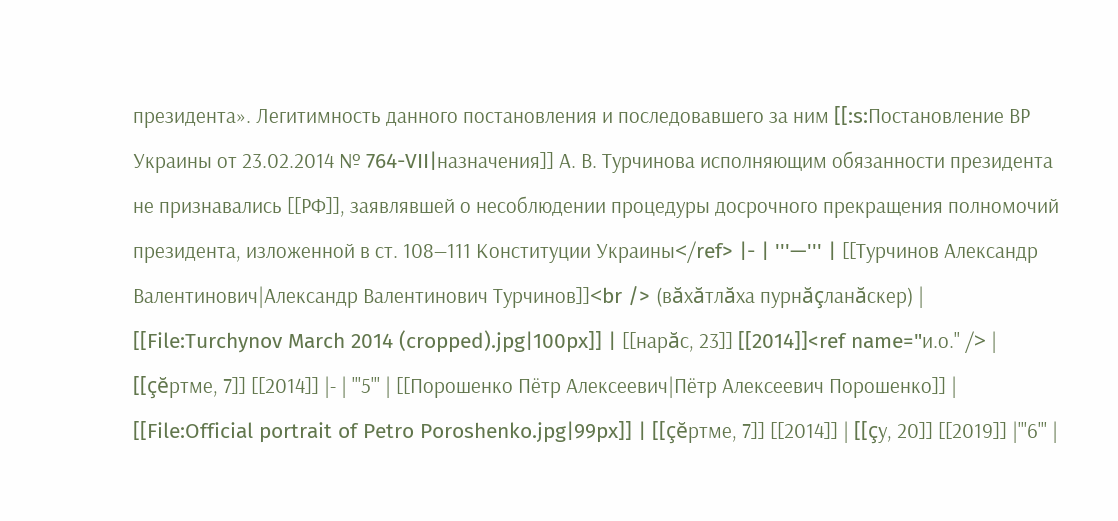президента». Легитимность данного постановления и последовавшего за ним [[:s:Постановление ВР Украины от 23.02.2014 № 764-VII|назначения]] А. В. Турчинова исполняющим обязанности президента не признавались [[РФ]], заявлявшей о несоблюдении процедуры досрочного прекращения полномочий президента, изложенной в ст. 108—111 Конституции Украины</ref> |- | '''—''' | [[Турчинов Александр Валентинович|Александр Валентинович Турчинов]]<br /> (вăхăтлăха пурнăçланăскер) | [[File:Turchynov March 2014 (cropped).jpg|100px]] | [[нарăс, 23]] [[2014]]<ref name="и.о." /> | [[çĕртме, 7]] [[2014]] |- | '''5''' | [[Порошенко Пётр Алексеевич|Пётр Алексеевич Порошенко]] | [[File:Official portrait of Petro Poroshenko.jpg|99px]] | [[çĕртме, 7]] [[2014]] | [[çу, 20]] [[2019]] |'''6''' |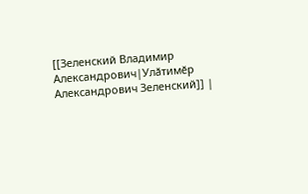[[Зеленский Владимир Александрович|Улӑтимӗр Александрович Зеленский]] |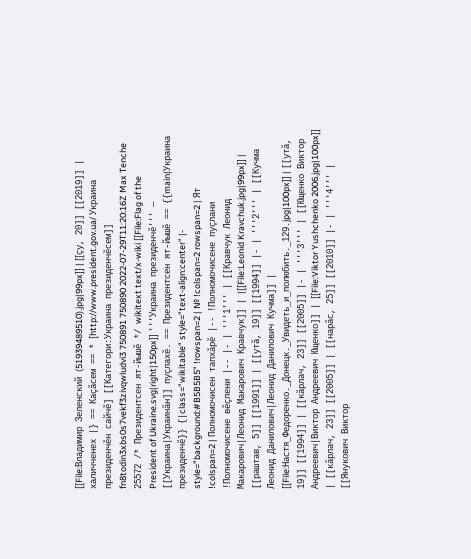[[File:Владимир Зеленский (51939489510).jpg|99px]] | [[çу, 20]] [[2019]] | халичченех |} == Каçăсем == * [http://www.president.gov.ua/ Украина президенчĕн сайчĕ] [[Категори:Украина президенчĕсем]] fn8todin3xbs0s7vekf3zivqwludvi3 750891 750890 2022-07-29T11:20:16Z Max Tenche 25572 /* Президентсен ят-йышĕ */ wikitext text/x-wiki [[File:Flag of the President of Ukraine.svg|right|150px]] '''Украина президенчĕ''' — [[Украина|Украинăн]] пуçлахĕ. == Президентсен ят-йышĕ == {{main|Украина президенчĕ}} {|class="wikitable" style="text-align:center" |- style="background:#B5B5B5" !rowspan=2 | № !colspan=2 rowspan=2 | Ят !colspan=2 | Полномочисен тапхăрĕ |-- !Полномочисене пуçлани !Полномочисене вĕçлени |-- |- | '''1''' | [[Кравчук Леонид Макарович|Леонид Макарович Кравчук]] | |[[File:Leonid Kravchuk.jpg|99px]] | [[раштав, 5]] [[1991]] | [[утă, 19]] [[1994]] |- | '''2''' | [[Кучма Леонид Данилович|Леонид Данилович Кучма]] | [[File:Настя_Федоренко._Донецк._Увидеть_и_полюбить._129.jpg|100px]] | [[утă, 19]] [[1994]] | [[кăрлач, 23]] [[2005]] |- | '''3''' | [[Ющенко Виктор Андреевич|Виктор Андреевич Ющенко]] | [[File:Viktor Yushchenko 2006.jpg|100px]] | [[кăрлач, 23]] [[2005]] | [[нарăс, 25]] [[2010]] |- | '''4''' | [[Янукович Виктор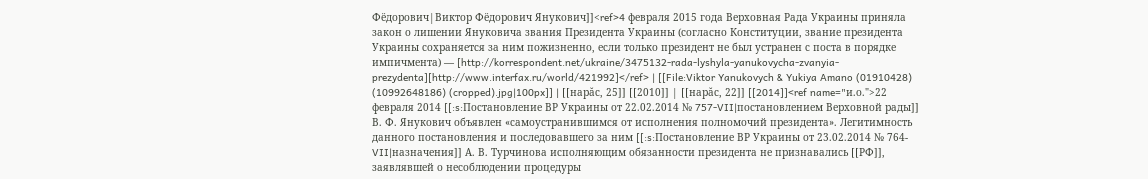Фёдорович|Виктор Фёдорович Янукович]]<ref>4 февраля 2015 года Верховная Рада Украины приняла закон о лишении Януковича звания Президента Украины (согласно Конституции, звание президента Украины сохраняется за ним пожизненно, если только президент не был устранен с поста в порядке импичмента) — [http://korrespondent.net/ukraine/3475132-rada-lyshyla-yanukovycha-zvanyia-prezydenta][http://www.interfax.ru/world/421992]</ref> | [[File:Viktor Yanukovych & Yukiya Amano (01910428) (10992648186) (cropped).jpg|100px]] | [[нарăс, 25]] [[2010]] | [[нарăс, 22]] [[2014]]<ref name="и.о.">22 февраля 2014 [[:s:Постановление ВР Украины от 22.02.2014 № 757-VII|постановлением Верховной рады]] В. Ф. Янукович объявлен «самоустранившимся от исполнения полномочий президента». Легитимность данного постановления и последовавшего за ним [[:s:Постановление ВР Украины от 23.02.2014 № 764-VII|назначения]] А. В. Турчинова исполняющим обязанности президента не признавались [[РФ]], заявлявшей о несоблюдении процедуры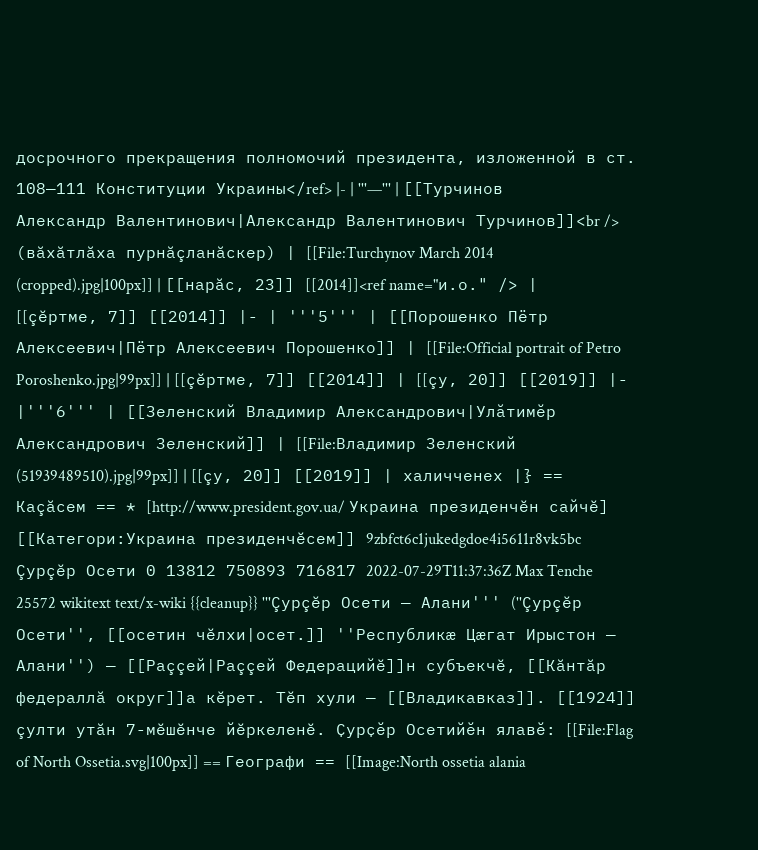досрочного прекращения полномочий президента, изложенной в ст. 108—111 Конституции Украины</ref> |- | '''—''' | [[Турчинов Александр Валентинович|Александр Валентинович Турчинов]]<br /> (вăхăтлăха пурнăçланăскер) | [[File:Turchynov March 2014 (cropped).jpg|100px]] | [[нарăс, 23]] [[2014]]<ref name="и.о." /> | [[çĕртме, 7]] [[2014]] |- | '''5''' | [[Порошенко Пётр Алексеевич|Пётр Алексеевич Порошенко]] | [[File:Official portrait of Petro Poroshenko.jpg|99px]] | [[çĕртме, 7]] [[2014]] | [[çу, 20]] [[2019]] |- |'''6''' | [[Зеленский Владимир Александрович|Улӑтимӗр Александрович Зеленский]] | [[File:Владимир Зеленский (51939489510).jpg|99px]] | [[çу, 20]] [[2019]] | халичченех |} == Каçăсем == * [http://www.president.gov.ua/ Украина президенчĕн сайчĕ] [[Категори:Украина президенчĕсем]] 9zbfct6c1jukedgdoe4i5611r8vk5bc Çурçĕр Осети 0 13812 750893 716817 2022-07-29T11:37:36Z Max Tenche 25572 wikitext text/x-wiki {{cleanup}} '''Çурçĕр Осети — Алани''' (''Çурçĕр Осети'', [[осетин чĕлхи|осет.]] ''Республикæ Цæгат Ирыстон — Алани'') — [[Раççей|Раççей Федерацийĕ]]н субъекчĕ, [[Кăнтăр федераллă округ]]а кĕрет. Тĕп хули — [[Владикавказ]]. [[1924]] çулти утăн 7-мĕшĕнче йĕркеленĕ. Ҫурҫӗр Осетийӗн ялавӗ: [[File:Flag of North Ossetia.svg|100px]] == Географи == [[Image:North ossetia alania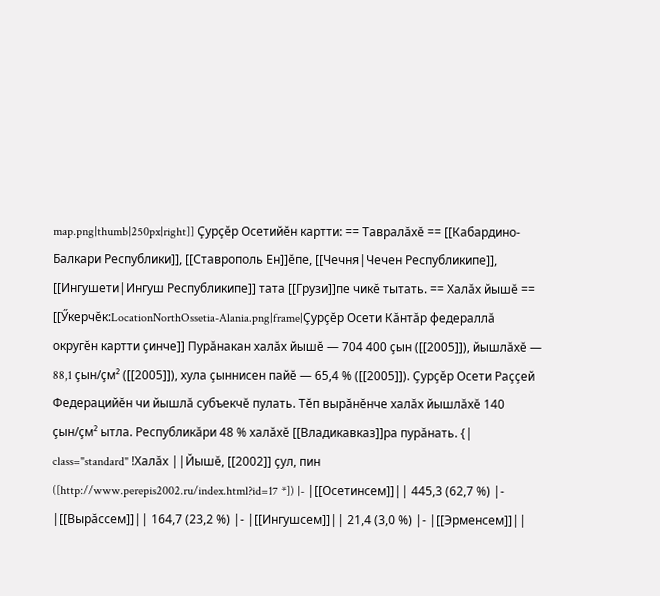map.png|thumb|250px|right]] Ҫурҫӗр Осетийӗн картти: == Тавралăхĕ == [[Кабардино-Балкари Республики]], [[Ставрополь Ен]]ĕпе, [[Чечня|Чечен Республикипе]], [[Ингушети|Ингуш Республикипе]] тата [[Грузи]]пе чикĕ тытать. == Халăх йышĕ == [[Ӳкерчĕк:LocationNorthOssetia-Alania.png|frame|Çурçĕр Осети Кăнтăр федераллă округĕн картти çинче]] Пурăнакан халăх йышĕ — 704 400 çын ([[2005]]), йышлăхĕ — 88,1 çын/çм² ([[2005]]), хула çыннисен пайĕ — 65,4 % ([[2005]]). Çурçĕр Осети Раççей Федерацийĕн чи йышлă субъекчĕ пулать. Тĕп вырăнĕнче халăх йышлăхĕ 140 çын/çм² ытла. Республикăри 48 % халăхĕ [[Владикавказ]]ра пурăнать. {| class="standard" !Халăх ||Йышĕ, [[2002]] çул, пин ([http://www.perepis2002.ru/index.html?id=17 *]) |- |[[Осетинсем]]|| 445,3 (62,7 %) |- |[[Вырăссем]]|| 164,7 (23,2 %) |- |[[Ингушсем]]|| 21,4 (3,0 %) |- |[[Эрменсем]]||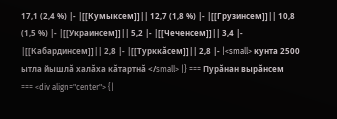17,1 (2,4 %) |- |[[Кумыксем]]|| 12,7 (1,8 %) |- |[[Грузинсем]]|| 10,8 (1,5 %) |- |[[Украинсем]]|| 5,2 |- |[[Чеченсем]]|| 3,4 |- |[[Кабардинсем]]|| 2,8 |- |[[Турккăсем]]|| 2,8 |- |<small> кунта 2500 ытла йышлă халăха кăтартнă </small> |} === Пурăнан вырăнсем === <div align="center"> {|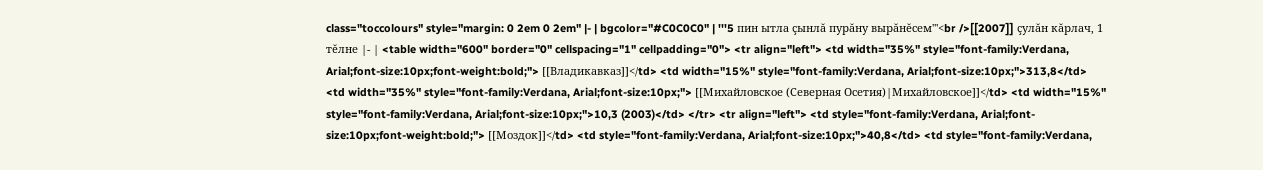class="toccolours" style="margin: 0 2em 0 2em" |- | bgcolor="#C0C0C0" | '''5 пин ытла çынлă пурăну вырăнĕсем'''<br />[[2007]] çулăн кăрлач, 1 тĕлне |- | <table width="600" border="0" cellspacing="1" cellpadding="0"> <tr align="left"> <td width="35%" style="font-family:Verdana, Arial;font-size:10px;font-weight:bold;"> [[Владикавказ]]</td> <td width="15%" style="font-family:Verdana, Arial;font-size:10px;">313,8</td> <td width="35%" style="font-family:Verdana, Arial;font-size:10px;"> [[Михайловское (Северная Осетия)|Михайловское]]</td> <td width="15%" style="font-family:Verdana, Arial;font-size:10px;">10,3 (2003)</td> </tr> <tr align="left"> <td style="font-family:Verdana, Arial;font-size:10px;font-weight:bold;"> [[Моздок]]</td> <td style="font-family:Verdana, Arial;font-size:10px;">40,8</td> <td style="font-family:Verdana,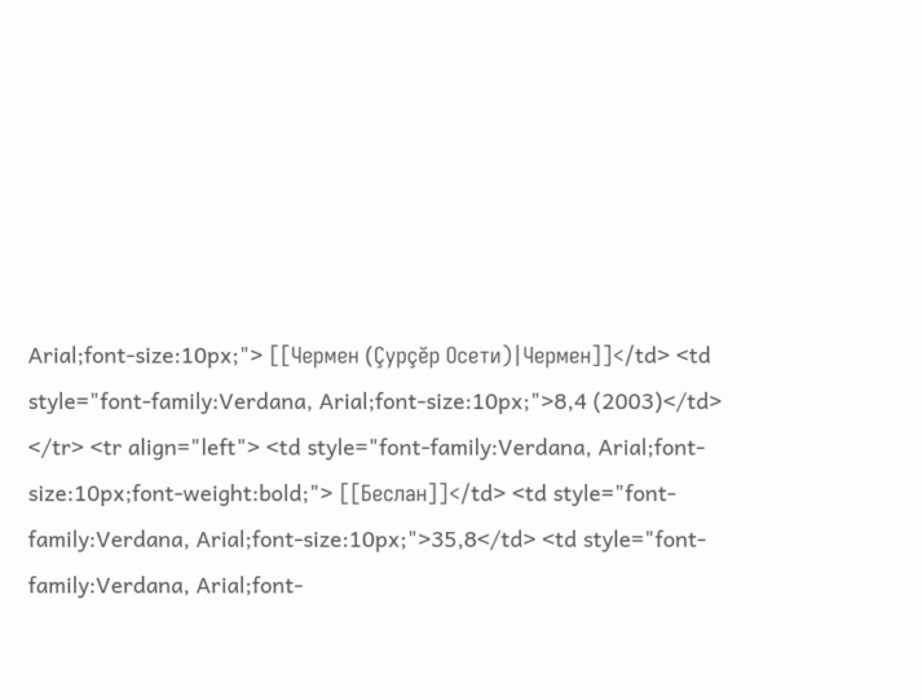Arial;font-size:10px;"> [[Чермен (Çурçĕр Осети)|Чермен]]</td> <td style="font-family:Verdana, Arial;font-size:10px;">8,4 (2003)</td> </tr> <tr align="left"> <td style="font-family:Verdana, Arial;font-size:10px;font-weight:bold;"> [[Беслан]]</td> <td style="font-family:Verdana, Arial;font-size:10px;">35,8</td> <td style="font-family:Verdana, Arial;font-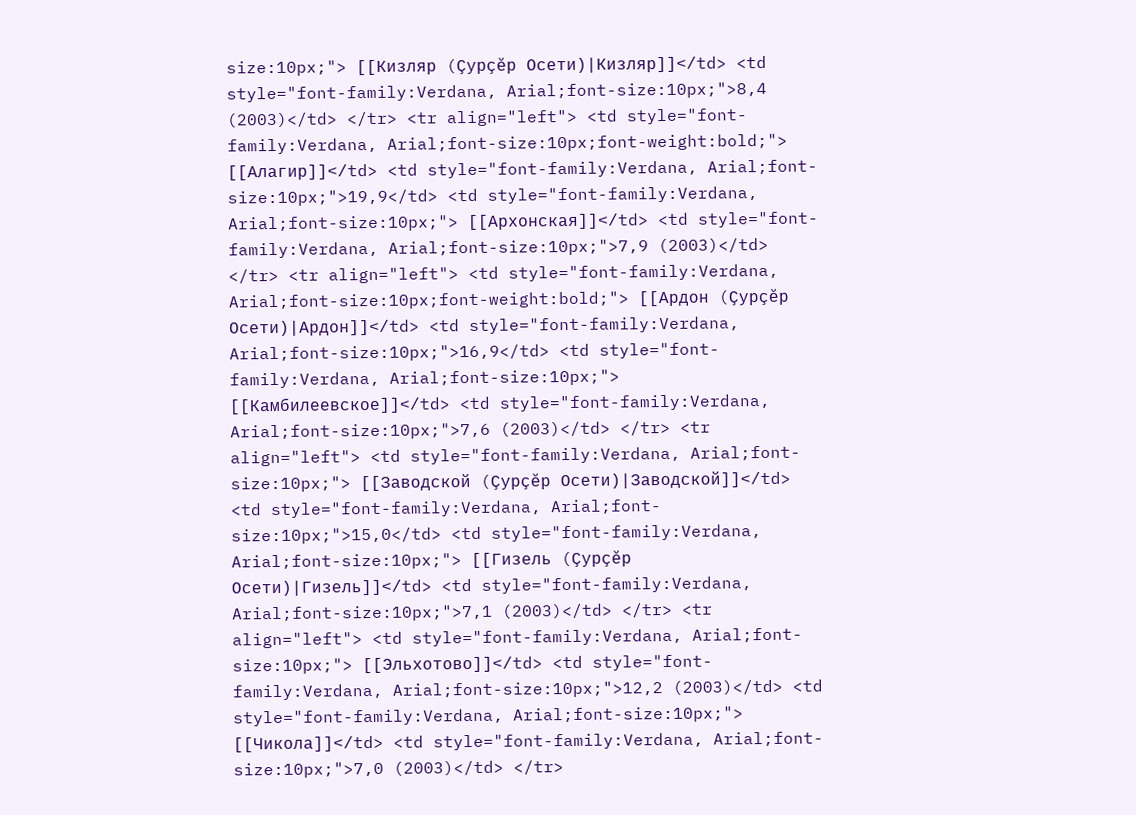size:10px;"> [[Кизляр (Çурçĕр Осети)|Кизляр]]</td> <td style="font-family:Verdana, Arial;font-size:10px;">8,4 (2003)</td> </tr> <tr align="left"> <td style="font-family:Verdana, Arial;font-size:10px;font-weight:bold;"> [[Алагир]]</td> <td style="font-family:Verdana, Arial;font-size:10px;">19,9</td> <td style="font-family:Verdana, Arial;font-size:10px;"> [[Архонская]]</td> <td style="font-family:Verdana, Arial;font-size:10px;">7,9 (2003)</td> </tr> <tr align="left"> <td style="font-family:Verdana, Arial;font-size:10px;font-weight:bold;"> [[Ардон (Çурçĕр Осети)|Ардон]]</td> <td style="font-family:Verdana, Arial;font-size:10px;">16,9</td> <td style="font-family:Verdana, Arial;font-size:10px;"> [[Камбилеевское]]</td> <td style="font-family:Verdana, Arial;font-size:10px;">7,6 (2003)</td> </tr> <tr align="left"> <td style="font-family:Verdana, Arial;font-size:10px;"> [[Заводской (Çурçĕр Осети)|Заводской]]</td> <td style="font-family:Verdana, Arial;font-size:10px;">15,0</td> <td style="font-family:Verdana, Arial;font-size:10px;"> [[Гизель (Çурçĕр Осети)|Гизель]]</td> <td style="font-family:Verdana, Arial;font-size:10px;">7,1 (2003)</td> </tr> <tr align="left"> <td style="font-family:Verdana, Arial;font-size:10px;"> [[Эльхотово]]</td> <td style="font-family:Verdana, Arial;font-size:10px;">12,2 (2003)</td> <td style="font-family:Verdana, Arial;font-size:10px;"> [[Чикола]]</td> <td style="font-family:Verdana, Arial;font-size:10px;">7,0 (2003)</td> </tr>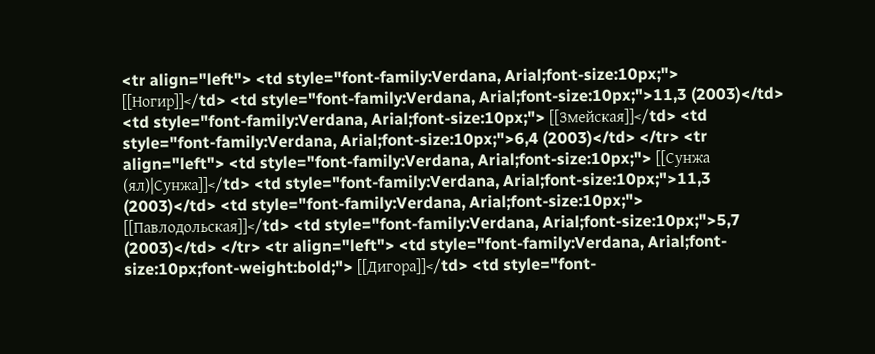<tr align="left"> <td style="font-family:Verdana, Arial;font-size:10px;"> [[Ногир]]</td> <td style="font-family:Verdana, Arial;font-size:10px;">11,3 (2003)</td> <td style="font-family:Verdana, Arial;font-size:10px;"> [[Змейская]]</td> <td style="font-family:Verdana, Arial;font-size:10px;">6,4 (2003)</td> </tr> <tr align="left"> <td style="font-family:Verdana, Arial;font-size:10px;"> [[Сунжа (ял)|Сунжа]]</td> <td style="font-family:Verdana, Arial;font-size:10px;">11,3 (2003)</td> <td style="font-family:Verdana, Arial;font-size:10px;"> [[Павлодольская]]</td> <td style="font-family:Verdana, Arial;font-size:10px;">5,7 (2003)</td> </tr> <tr align="left"> <td style="font-family:Verdana, Arial;font-size:10px;font-weight:bold;"> [[Дигора]]</td> <td style="font-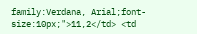family:Verdana, Arial;font-size:10px;">11,2</td> <td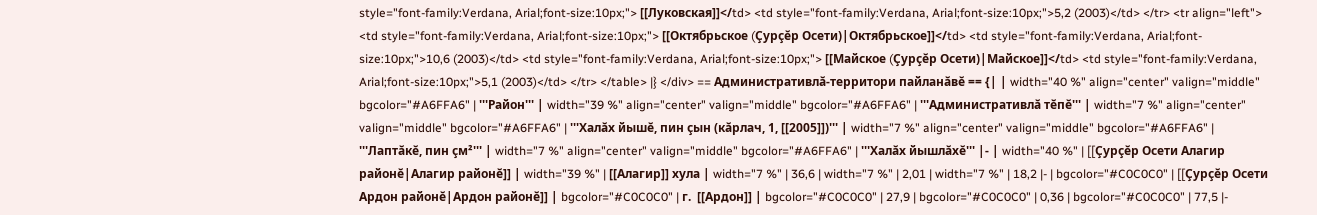style="font-family:Verdana, Arial;font-size:10px;"> [[Луковская]]</td> <td style="font-family:Verdana, Arial;font-size:10px;">5,2 (2003)</td> </tr> <tr align="left"> <td style="font-family:Verdana, Arial;font-size:10px;"> [[Октябрьское (Çурçĕр Осети)|Октябрьское]]</td> <td style="font-family:Verdana, Arial;font-size:10px;">10,6 (2003)</td> <td style="font-family:Verdana, Arial;font-size:10px;"> [[Майское (Çурçĕр Осети)|Майское]]</td> <td style="font-family:Verdana, Arial;font-size:10px;">5,1 (2003)</td> </tr> </table> |} </div> == Административлă-территори пайланăвĕ == {| | width="40 %" align="center" valign="middle" bgcolor="#A6FFA6" | '''Район''' | width="39 %" align="center" valign="middle" bgcolor="#A6FFA6" | '''Административлă тĕпĕ''' | width="7 %" align="center" valign="middle" bgcolor="#A6FFA6" | '''Халăх йышĕ, пин çын (кăрлач, 1, [[2005]])''' | width="7 %" align="center" valign="middle" bgcolor="#A6FFA6" | '''Лаптăкĕ, пин çм²''' | width="7 %" align="center" valign="middle" bgcolor="#A6FFA6" | '''Халăх йышлăхĕ''' |- | width="40 %" | [[Çурçĕр Осети Алагир районĕ|Алагир районĕ]] | width="39 %" | [[Алагир]] хула | width="7 %" | 36,6 | width="7 %" | 2,01 | width="7 %" | 18,2 |- | bgcolor="#C0C0C0" | [[Çурçĕр Осети Ардон районĕ|Ардон районĕ]] | bgcolor="#C0C0C0" | г.  [[Ардон]] | bgcolor="#C0C0C0" | 27,9 | bgcolor="#C0C0C0" | 0,36 | bgcolor="#C0C0C0" | 77,5 |-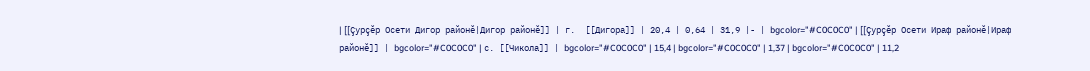| [[Çурçĕр Осети Дигор районĕ|Дигор районĕ]] | г.  [[Дигора]] | 20,4 | 0,64 | 31,9 |- | bgcolor="#C0C0C0" | [[Çурçĕр Осети Ираф районĕ|Ираф районĕ]] | bgcolor="#C0C0C0" | с. [[Чикола]] | bgcolor="#C0C0C0" | 15,4 | bgcolor="#C0C0C0" | 1,37 | bgcolor="#C0C0C0" | 11,2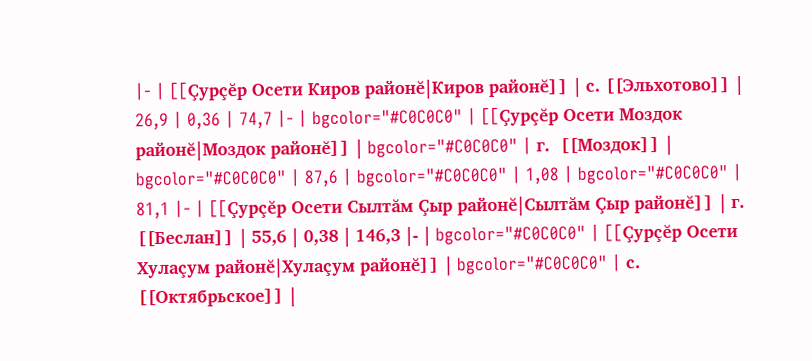|- | [[Çурçĕр Осети Киров районĕ|Киров районĕ]] | с. [[Эльхотово]] | 26,9 | 0,36 | 74,7 |- | bgcolor="#C0C0C0" | [[Çурçĕр Осети Моздок районĕ|Моздок районĕ]] | bgcolor="#C0C0C0" | г.  [[Моздок]] | bgcolor="#C0C0C0" | 87,6 | bgcolor="#C0C0C0" | 1,08 | bgcolor="#C0C0C0" | 81,1 |- | [[Çурçĕр Осети Сылтăм Çыр районĕ|Сылтăм Çыр районĕ]] | г.  [[Беслан]] | 55,6 | 0,38 | 146,3 |- | bgcolor="#C0C0C0" | [[Çурçĕр Осети Хулаçум районĕ|Хулаçум районĕ]] | bgcolor="#C0C0C0" | с.  [[Октябрьское]] |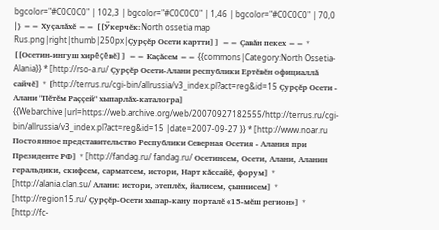bgcolor="#C0C0C0" | 102,3 | bgcolor="#C0C0C0" | 1,46 | bgcolor="#C0C0C0" | 70,0 |} == Хуçалăхĕ == [[Ӳкерчĕк:North ossetia map Rus.png|right|thumb|250px|Çурçĕр Осети картти]] == Çавăн пекех == * [[Осетин-ингуш хирĕçĕвĕ]] == Каçăсем == {{commons|Category:North Ossetia-Alania}} * [http://rso-a.ru/ Çурçĕр Осети-Алани республики Ертĕвĕн официаллă сайчĕ] * [http://terrus.ru/cgi-bin/allrussia/v3_index.pl?act=reg&id=15 Çурçĕр Осети - Алани "Пĕтĕм Раççей" хыпарлăх-каталогра] {{Webarchive|url=https://web.archive.org/web/20070927182555/http://terrus.ru/cgi-bin/allrussia/v3_index.pl?act=reg&id=15 |date=2007-09-27 }} * [http://www.noar.ru Постоянное представительство Республики Северная Осетия - Алания при Президенте РФ] * [http://fandag.ru/ fandag.ru/ Осетинсем, Осети, Алани, Аланин геральдики, скифсем, сарматсем, истори, Нарт кăссайĕ, форум] * [http://alania.clan.su/ Алани: истори, этеплĕх, йалисем, çыннисем] * [http://region15.ru/ Çурçĕр-Осети хыпар-кану порталĕ «15-мĕш регион»] * [http://fc-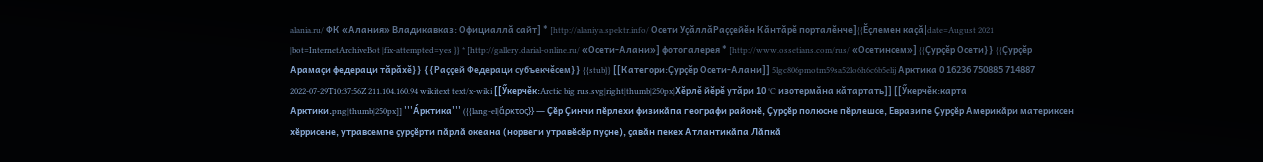alania.ru/ ФК «Алания» Владикавказ: Официаллă сайт] * [http://alaniya.spektr.info/ Осети УçăллăРаççейĕн Кăнтăрĕ порталĕнче]{{Ĕçлемен каçă|date=August 2021 |bot=InternetArchiveBot |fix-attempted=yes }} * [http://gallery.darial-online.ru/ «Осети-Алани»] фотогалерея * [http://www.ossetians.com/rus/ «Осетинсем»] {{Çурçĕр Осети}} {{Çурçĕр Арамаçи федераци тăрăхĕ}} {{Раççей Федераци субъекчĕсем}} {{stub}} [[Категори:Çурçĕр Осети-Алани]] 5lgc806pmotm59sa52lo6h6c6b5elij Арктика 0 16236 750885 714887 2022-07-29T10:37:56Z 211.104.160.94 wikitext text/x-wiki [[Ӳкерчĕк:Arctic big rus.svg|right|thumb|250px|Хĕрлĕ йĕрĕ утăри 10 °C изотермăна кăтартать]] [[Ӳкерчĕк:карта Арктики.png|thumb|250px]] '''А́рктика''' ({{lang-el|ἄρκτος}} — Ҫӗр Ҫинчи пӗрлехи физикӑпа географи районӗ, Ҫурҫӗр полюсне пӗрлешсе, Евразипе Ҫурҫӗр Америкӑри материксен хӗррисене, утравсемпе ҫурҫӗрти пӑрлӑ океана (норвеги утравӗсӗр пуҫне), ҫавӑн пекех Атлантикӑпа Лӑпкӑ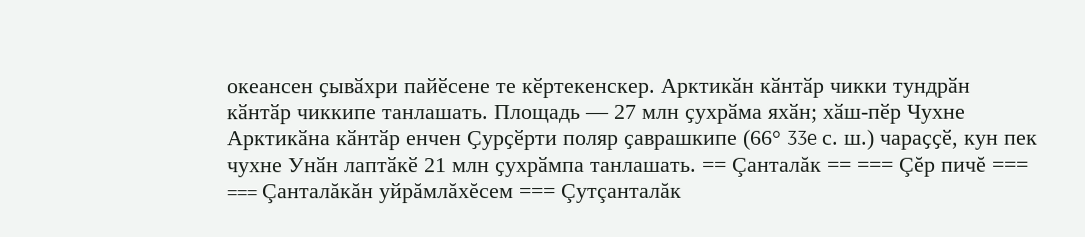океансен ҫывӑхри пайӗсене те кӗртекенскер. Арктикӑн кӑнтӑр чикки тундрӑн кӑнтӑр чиккипе танлашать. Площадь — 27 млн ҫухрӑма яхӑн; хӑш-пӗр Чухне Арктикӑна кӑнтӑр енчен Ҫурҫӗрти поляр ҫаврашкипе (66° 33e с. ш.) чараҫҫӗ, кун пек чухне Унӑн лаптӑкӗ 21 млн ҫухрӑмпа танлашать. == Çанталăк == === Çĕр пичĕ === === Çанталăкăн уйрăмлăхĕсем === Çутçанталăк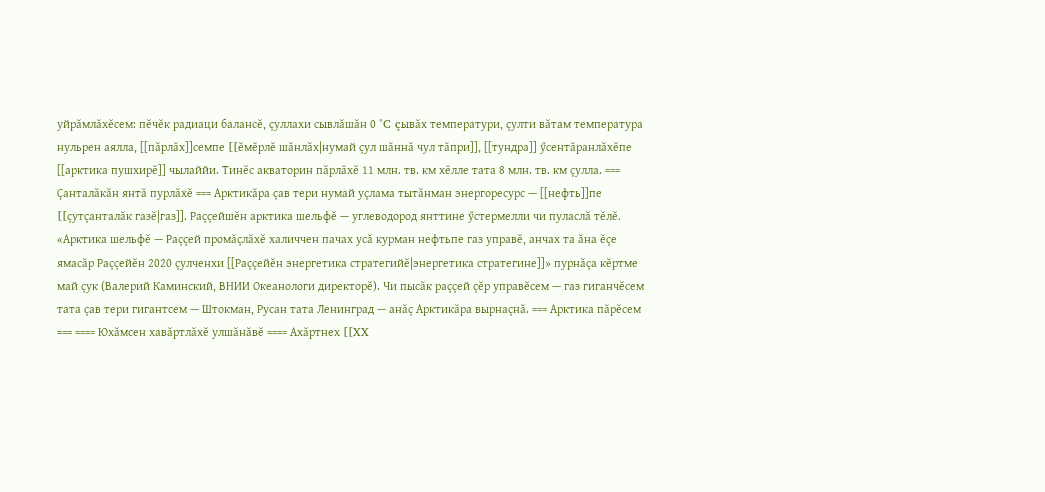уйрăмлăхĕсем: пĕчĕк радиаци балансĕ, çуллахи сывлăшăн 0 °C çывăх температури, çулти вăтам температура нульрен аялла, [[пăрлăх]]семпе [[ĕмĕрлĕ шăнлăх|нумай çул шăннă чул тăпри]], [[тундра]] ӳсентăранлăхĕпе [[арктика пушхирĕ]] чылаййи. Тинĕс акваторин пăрлăхĕ 11 млн. тв. км хĕлле тата 8 млн. тв. км çулла. === Çанталăкăн янтă пурлăхĕ === Арктикăра çав тери нумай уçлама тытăнман энергоресурс — [[нефть]]пе [[çутçанталăк газĕ|газ]]. Раççейшĕн арктика шельфĕ — углеводород янттине ӳстермелли чи пуласлă тĕлĕ. «Арктика шельфĕ — Раççей промăçлăхĕ халиччен пачах усă курман нефтьпе газ управĕ, анчах та ăна ĕçе ямасăр Раççейĕн 2020 çулченхи [[Раççейĕн энергетика стратегийĕ|энергетика стратегине]]» пурнăçа кĕртме май çук (Валерий Каминский, ВНИИ Океанологи директорĕ). Чи пысăк раççей çĕр управĕсем — газ гиганчĕсем тата çав тери гигантсем — Штокман, Русан тата Ленинград — анăç Арктикăра вырнаçнă. === Арктика пăрĕсем === ==== Юхăмсен хавăртлăхĕ улшăнăвĕ ==== Ахăртнех [[XX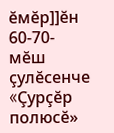ĕмĕр]]ĕн 60-70-мĕш çулĕсенче «Çурçĕр полюсĕ»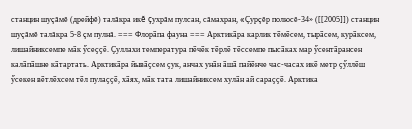станцин шуçăмĕ (дрейфĕ) талăкра икĕ çухрăм пулсан, сăмахран, «Çурçĕр полюсĕ-34» ([[2005]]) станцин шуçăмĕ талăкра 5-8 çм пулнă. === Флорӑпа фауна === Арктикӑра карлик тӗмӗсем, тырӑсем, курӑксем, лишайниксемпе мӑк ӳсеҫҫӗ. Ҫуллахи температура пӗчӗк тӗрлӗ тӗссемпе пысӑках мар ӳсентӑрансен калӑпӑшне кӑтартать. Арктикӑра йывӑҫсем ҫук, анчах унӑн ӑшӑ пайӗнче час-часах икӗ метр ҫӳллӗш ӳсекен вӗтлӗхсем тӗл пулаҫҫӗ, хӑях, мӑк тата лишайниксем хулӑн ай сараҫҫӗ. Арктика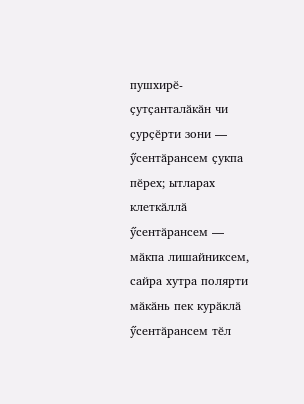пушхирӗ-ҫутҫанталӑкӑн чи ҫурҫӗрти зони — ӳсентӑрансем ҫукпа пӗрех; ытларах клеткӑллӑ ӳсентӑрансем — мӑкпа лишайниксем, сайра хутра полярти мӑкӑнь пек курӑклӑ ӳсентӑрансем тӗл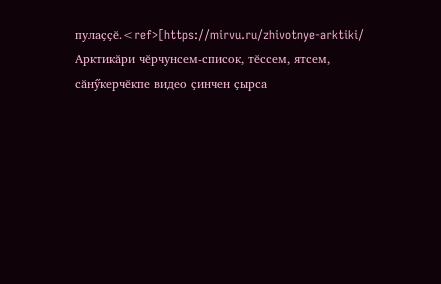пулаҫҫӗ.<ref>[https://mirvu.ru/zhivotnye-arktiki/ Арктикӑри чӗрчунсем-список, тӗссем, ятсем, сӑнӳкерчӗкпе видео ҫинчен ҫырса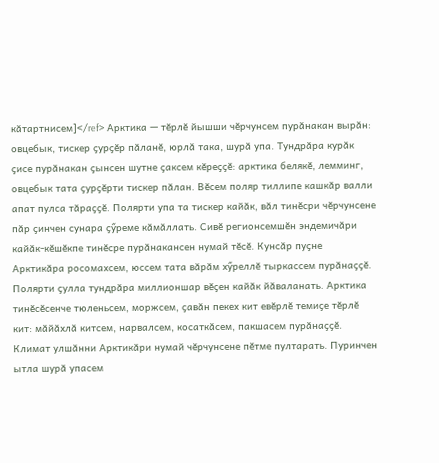кӑтартнисем]</ref> Арктика — тӗрлӗ йышши чӗрчунсем пурӑнакан вырӑн: овцебык, тискер ҫурҫӗр пӑланӗ, юрлӑ така, шурӑ упа. Тундрӑра курӑк ҫисе пурӑнакан ҫынсен шутне ҫаксем кӗреҫҫӗ: арктика белякӗ, лемминг, овцебык тата ҫурҫӗрти тискер пӑлан. Вӗсем поляр тиллипе кашкӑр валли апат пулса тӑраҫҫӗ. Полярти упа та тискер кайӑк, вӑл тинӗсри чӗрчунсене пӑр ҫинчен сунара ҫӳреме кӑмӑллать. Сивӗ регионсемшӗн эндемичӑри кайӑк-кӗшӗкпе тинӗсре пурӑнакансен нумай тӗсӗ. Кунсӑр пуҫне Арктикӑра росомахсем, юссем тата вӑрӑм хӳреллӗ тыркассем пурӑнаҫҫӗ. Полярти ҫулла тундрӑра миллионшар вӗҫен кайӑк йӑваланать. Арктика тинӗсӗсенче тюленьсем, моржсем, ҫавӑн пекех кит евӗрлӗ темиҫе тӗрлӗ кит: мӑйӑхлӑ китсем, нарвалсем, косаткӑсем, пакшасем пурӑнаҫҫӗ. Климат улшӑнни Арктикӑри нумай чӗрчунсене пӗтме пултарать. Пуринчен ытла шурӑ упасем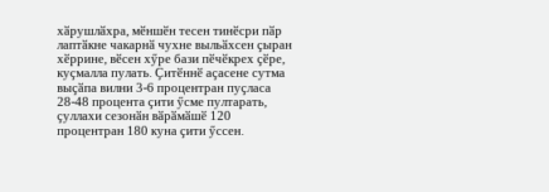хӑрушлӑхра, мӗншӗн тесен тинӗсри пӑр лаптӑкне чакарнӑ чухне выльӑхсен ҫыран хӗррине, вӗсен хӳре бази пӗчӗкрех ҫӗре, куҫмалла пулать. Ҫитӗннӗ аҫасене сутма выҫӑпа вилни 3-6 процентран пуҫласа 28-48 процента ҫити ӳсме пултарать, ҫуллахи сезонӑн вӑрӑмӑшӗ 120 процентран 180 куна ҫити ӳссен.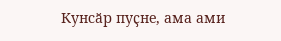Кунсӑр пуҫне, ама ами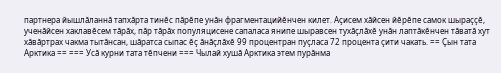партнера йышлӑланнӑ тапхӑрта тинӗс пӑрӗпе унӑн фрагментацийӗнчен килет. Аҫисем хӑйсен йӗрӗпе самок шыраҫҫӗ, ученӑйсен хаклавӗсем тӑрӑх, пӑр тӑрӑх популяцисене сапаласа янипе шыравсен тухӑҫлӑхӗ унӑн лаптӑкӗнчен тӑватӑ хут хӑвӑртрах чакма тытӑнсан, шӑратса сыпас ӗҫ ӑнӑҫлӑхӗ 99 процентран пуҫласа 72 процента ҫити чакать. == Çын тата Арктика == === Усă курни тата тĕпчени === Чылай хушă Арктика этем пурăнма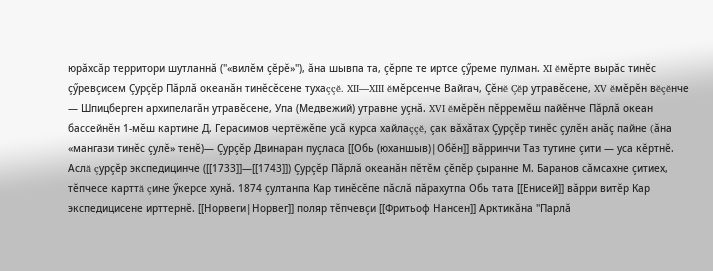юрăхсăр территори шутланнă (''«вилĕм çĕрĕ»''), ăна шывпа та, çĕрпе те иртсе çӳреме пулман. XI ĕмĕрте вырăс тинĕс çӳревçисем Çурçĕр Пăрлă океанăн тинĕсĕсене тухаççĕ. XII—XIII ĕмĕрсенче Вайгач, Çĕнĕ Çĕр утравĕсене, XV ĕмĕрĕн вĕçĕнче — Шпицберген архипелагăн утравĕсене, Упа (Медвежий) утравне уçнă. XVI ĕмĕрĕн пĕрремĕш пайĕнче Пăрлă океан бассейнĕн 1-мĕш картине Д. Герасимов чертёжĕпе усă курса хайлаççĕ, çак вăхăтах Çурçĕр тинĕс çулĕн анăç пайне (ăна «мангази тинĕс çулĕ» тенĕ)— Çурçĕр Двинаран пуçласа [[Обь (юханшыв)|Обĕн]] вăрринчи Таз тутине çити — уса кĕртнĕ. Аслă çурçĕр экспедицинче ([[1733]]—[[1743]]) Çурçĕр Пăрлă океанăн пĕтĕм çĕпĕр çыранне М. Баранов сăмсахне çитиех, тĕпчесе карттă çине ӳкерсе хунă. 1874 çултанпа Кар тинĕсĕпе пăслă пăрахутпа Обь тата [[Енисей]] вăрри витĕр Кар экспедицисене ирттернĕ. [[Норвеги|Норвег]] поляр тĕпчевçи [[Фритьоф Нансен]] Арктикăна ''Парлă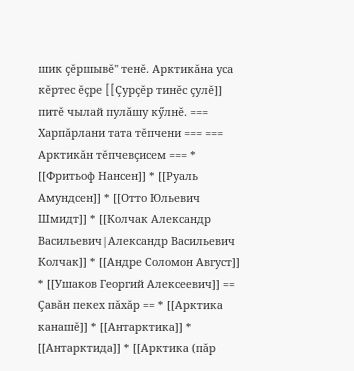шик çĕршывĕ'' тенĕ. Арктикăна уса кĕртес ĕçре [[Çурçĕр тинĕс çулĕ]] питĕ чылай пулăшу кӳлнĕ. === Харпăрлани тата тĕпчени === === Арктикăн тĕпчевçисем === * [[Фритьоф Нансен]] * [[Руаль Амундсен]] * [[Отто Юльевич Шмидт]] * [[Колчак Александр Васильевич|Александр Васильевич Колчак]] * [[Андре Соломон Август]] * [[Ушаков Георгий Алексеевич]] == Çавăн пекех пăхăр == * [[Арктика канашĕ]] * [[Антарктика]] * [[Антарктида]] * [[Арктика (пăр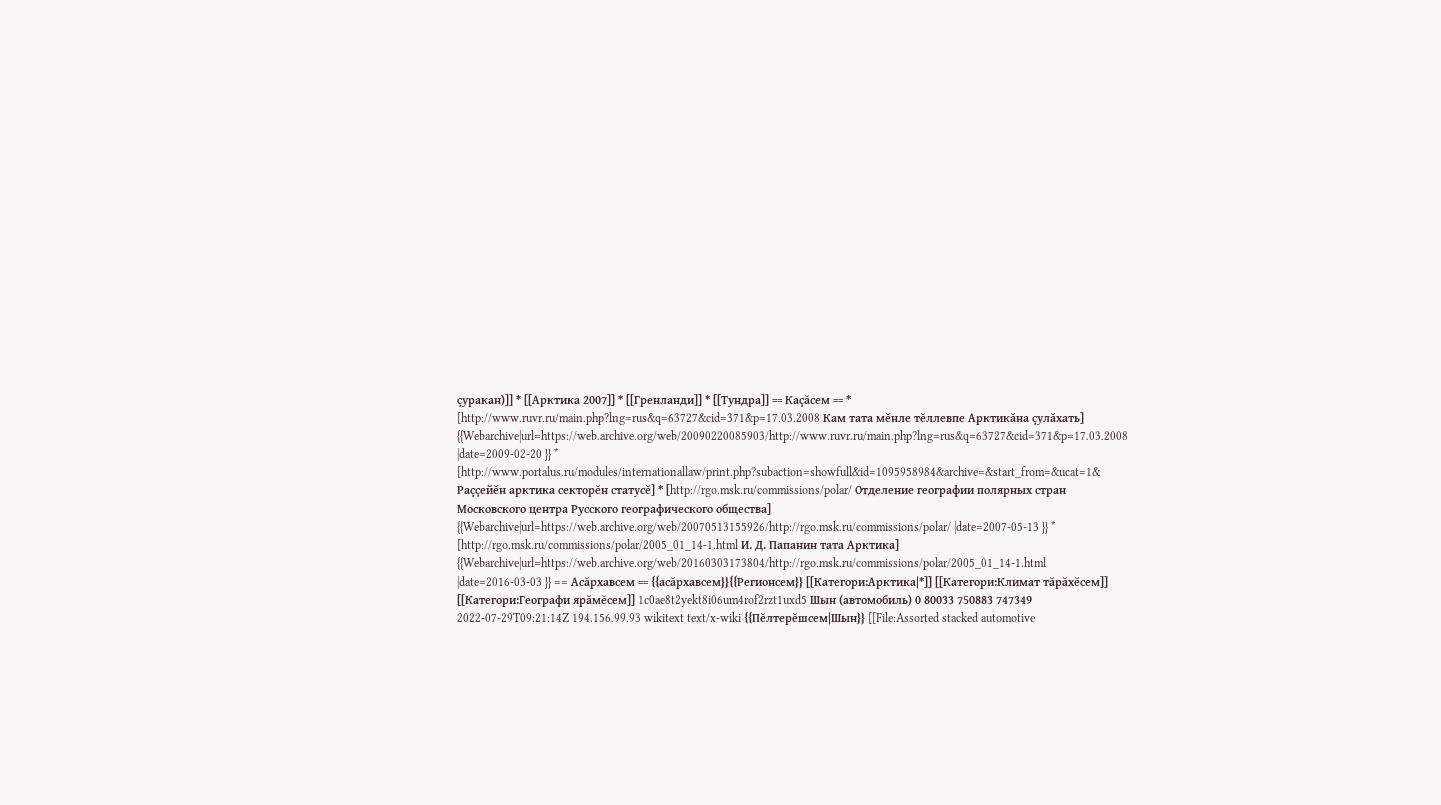çуракан)]] * [[Арктика 2007]] * [[Гренланди]] * [[Тундра]] == Каçăсем == * [http://www.ruvr.ru/main.php?lng=rus&q=63727&cid=371&p=17.03.2008 Кам тата мĕнле тĕллевпе Арктикăна çулăхать] {{Webarchive|url=https://web.archive.org/web/20090220085903/http://www.ruvr.ru/main.php?lng=rus&q=63727&cid=371&p=17.03.2008 |date=2009-02-20 }} * [http://www.portalus.ru/modules/internationallaw/print.php?subaction=showfull&id=1095958984&archive=&start_from=&ucat=1& Раççейĕн арктика секторĕн статусĕ] * [http://rgo.msk.ru/commissions/polar/ Отделение географии полярных стран Московского центра Русского географического общества] {{Webarchive|url=https://web.archive.org/web/20070513155926/http://rgo.msk.ru/commissions/polar/ |date=2007-05-13 }} * [http://rgo.msk.ru/commissions/polar/2005_01_14-1.html И. Д. Папанин тата Арктика] {{Webarchive|url=https://web.archive.org/web/20160303173804/http://rgo.msk.ru/commissions/polar/2005_01_14-1.html |date=2016-03-03 }} == Асăрхавсем == {{асăрхавсем}}{{Регионсем}} [[Категори:Арктика|*]] [[Категори:Климат тăрăхĕсем]] [[Категори:Географи ярăмĕсем]] 1c0ae8t2yekt8i06um4rof2rzt1uxd5 Шын (автомобиль) 0 80033 750883 747349 2022-07-29T09:21:14Z 194.156.99.93 wikitext text/x-wiki {{Пĕлтерĕшсем|Шын}} [[File:Assorted stacked automotive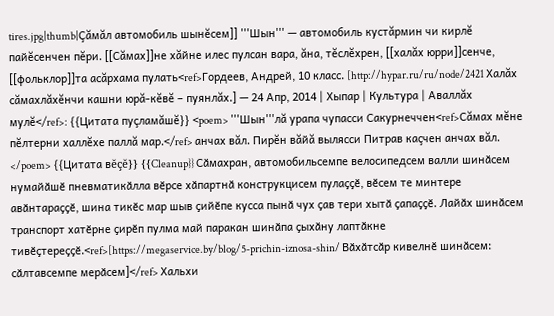tires.jpg|thumb|Çăмăл автомобиль шынĕсем]] '''Шын''' — автомобиль кустăрмин чи кирлĕ пайĕсенчен пĕри. [[Сăмах]]не хăйне илес пулсан вара, ăна, тĕслĕхрен, [[халăх юрри]]сенче, [[фольклор]]та асăрхама пулать<ref>Гордеев, Андрей, 10 класс. [http://hypar.ru/ru/node/2421 Халăх сăмахлăхĕнчи кашни юрă-кĕвĕ – пуянлăх.] — 24 Апр, 2014 | Хыпар | Культура | Аваллăх мулĕ</ref>: {{Цитата пуçламăшĕ}} <poem> '''Шын'''лă урапа чупасси Сакурнеччен<ref>Сăмах мĕне пĕлтерни халлĕхе паллă мар.</ref> анчах вăл. Пирĕн вăйă вылясси Питрав каçчен анчах вăл. </poem> {{Цитата вĕçĕ}} {{Cleanup}} Сӑмахран, автомобильсемпе велосипедсем валли шинӑсем нумайӑшӗ пневматикӑлла вӗрсе хӑпартнӑ конструкцисем пулаҫҫӗ, вӗсем те минтере авӑнтараҫҫӗ, шина тикӗс мар шыв ҫийӗпе кусса пынӑ чух ҫав тери хытӑ ҫапаҫҫӗ. Лайӑх шинӑсем транспорт хатӗрне ҫирӗп пулма май паракан шинӑпа ҫыхӑну лаптӑкне тивӗҫтереҫҫӗ.<ref>[https://megaservice.by/blog/5-prichin-iznosa-shin/ Вӑхӑтсӑр кивелнӗ шинӑсем: сӑлтавсемпе мерӑсем]</ref> Хальхи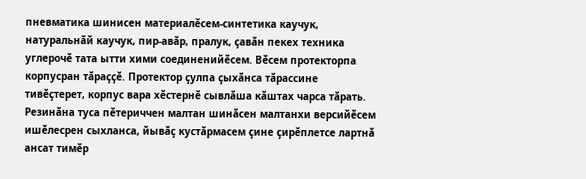пневматика шинисен материалӗсем-синтетика каучук, натуральнӑй каучук, пир-авӑр, пралук, ҫавӑн пекех техника углерочӗ тата ытти хими соединенийӗсем. Вӗсем протекторпа корпусран тӑраҫҫӗ. Протектор ҫулпа ҫыхӑнса тӑрассине тивӗҫтерет, корпус вара хӗстернӗ сывлӑша кӑштах чарса тӑрать. Резинӑна туса пӗтериччен малтан шинӑсен малтанхи версийӗсем ишӗлесрен сыхланса, йывӑҫ кустӑрмасем ҫине ҫирӗплетсе лартнӑ ансат тимӗр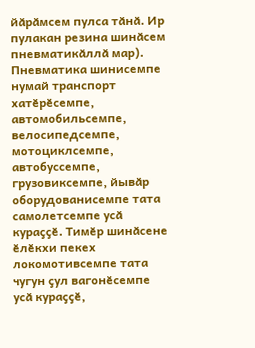йӑрӑмсем пулса тӑнӑ. Ир пулакан резина шинӑсем пневматикӑллӑ мар). Пневматика шинисемпе нумай транспорт хатӗрӗсемпе, автомобильсемпе, велосипедсемпе, мотоциклсемпе, автобуссемпе, грузовиксемпе, йывӑр оборудованисемпе тата самолетсемпе усӑ кураҫҫӗ. Тимӗр шинӑсене ӗлӗкхи пекех локомотивсемпе тата чугун ҫул вагонӗсемпе усӑ кураҫҫӗ,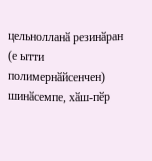цельнолланӑ резинӑран (е ытти полимернӑйсенчен) шинӑсемпе, хӑш-пӗр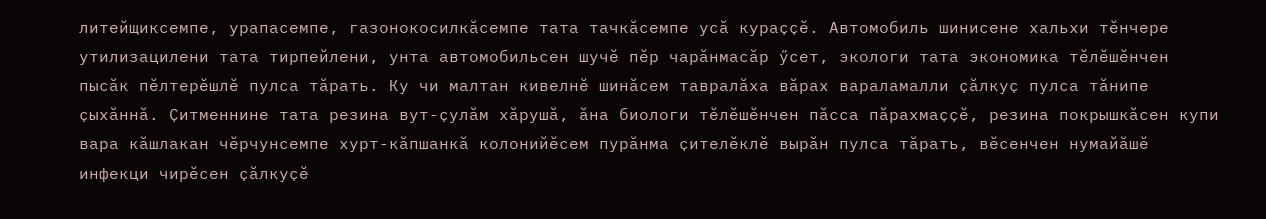литейщиксемпе, урапасемпе, газонокосилкӑсемпе тата тачкӑсемпе усӑ кураҫҫӗ. Автомобиль шинисене хальхи тӗнчере утилизацилени тата тирпейлени, унта автомобильсен шучӗ пӗр чарӑнмасӑр ӳсет, экологи тата экономика тӗлӗшӗнчен пысӑк пӗлтерӗшлӗ пулса тӑрать. Ку чи малтан кивелнӗ шинӑсем тавралӑха вӑрах вараламалли ҫӑлкуҫ пулса тӑнипе ҫыхӑннӑ. Ҫитменнине тата резина вут-ҫулӑм хӑрушӑ, ӑна биологи тӗлӗшӗнчен пӑсса пӑрахмаҫҫӗ, резина покрышкӑсен купи вара кӑшлакан чӗрчунсемпе хурт-кӑпшанкӑ колонийӗсем пурӑнма ҫителӗклӗ вырӑн пулса тӑрать, вӗсенчен нумайӑшӗ инфекци чирӗсен ҫӑлкуҫӗ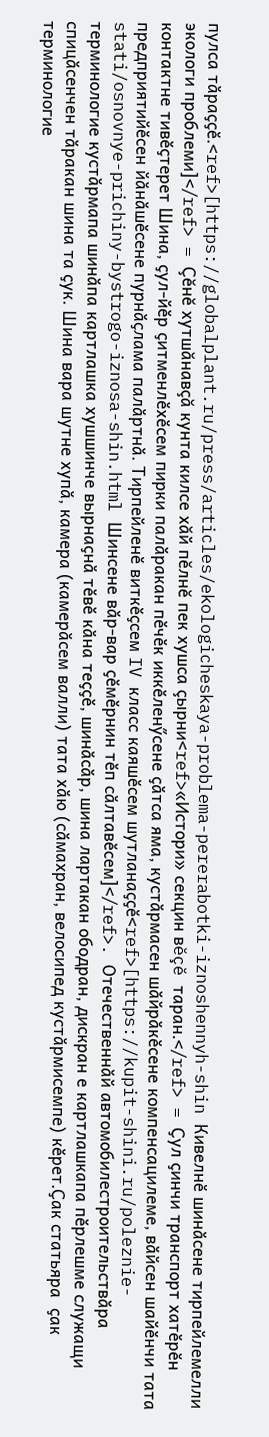пулса тӑраҫҫӗ.<ref>[https://globalplant.ru/press/articles/ekologicheskaya-problema-pererabotki-iznoshennyh-shin Кивелнӗ шинӑсене тирпейлемелли экологи проблеми]</ref> = Çĕнĕ хутшăнавçă кунта килсе хăй пĕлнĕ пек хушса çырни<ref>«Истори» секцин вĕçĕ таран.</ref> = Ҫул ҫинчи транспорт хатӗрӗн контактне тивӗҫтерет Шина, ҫул-йӗр ҫитменлӗхӗсем пирки палӑракан пӗчӗк иккӗленӳсене ҫӑтса яма, кустӑрмасен шӑйрӑкӗсене компенсацилеме, вӑйсен шайӗнчи тата предприятийӗсен йӑнӑшӗсене пурнӑҫлама палӑртнӑ. Тирпейленӗ виткӗҫсем IV класс каяшӗсем шутланаҫҫӗ<ref>[https://kupit-shini.ru/poleznie-stati/osnovnye-prichiny-bystrogo-iznosa-shin.html Шинсене вӑр-вар ҫӗмӗрнин тӗп сӑлтавӗсем]</ref>. Отечественнӑй автомобилестроительствӑра терминологие кустӑрмапа шинӑпа картлашка хушшинче вырнаҫнӑ тӗвӗ кӑна теҫҫӗ, шинӑсӑр, шина лартакан ободран, дискран е картлашкапа пӗрлешме служащи спицӑсенчен тӑракан шина та ҫук. Шина вара шутне хупӑ, камера (камерӑсем валли) тата хӑю (сӑмахран, велосипед кустӑрмисемпе) кӗрет.Ҫак статьяра  ҫак терминологие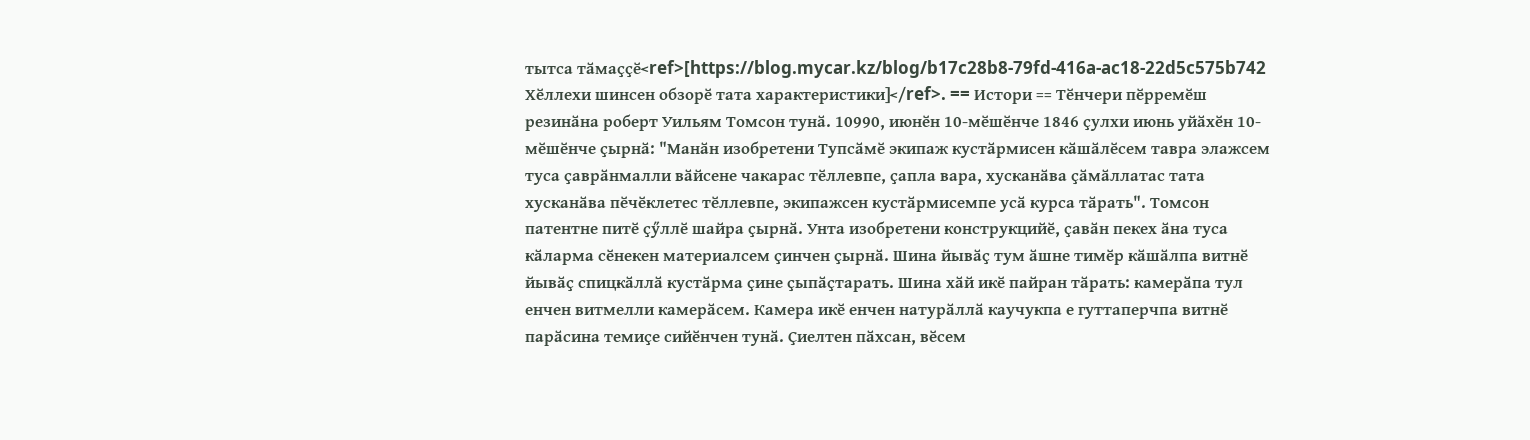тытса тӑмаҫҫӗ<ref>[https://blog.mycar.kz/blog/b17c28b8-79fd-416a-ac18-22d5c575b742 Хӗллехи шинсен обзорӗ тата характеристики]</ref>. == Истори == Тӗнчери пӗрремӗш резинӑна роберт Уильям Томсон тунӑ. 10990, июнӗн 10-мӗшӗнче 1846 ҫулхи июнь уйӑхӗн 10-мӗшӗнче ҫырнӑ: "Манӑн изобретени Тупсӑмӗ экипаж кустӑрмисен кӑшӑлӗсем тавра элажсем туса ҫаврӑнмалли вӑйсене чакарас тӗллевпе, ҫапла вара, хусканӑва ҫӑмӑллатас тата хусканӑва пӗчӗклетес тӗллевпе, экипажсен кустӑрмисемпе усӑ курса тӑрать". Томсон патентне питӗ ҫӳллӗ шайра ҫырнӑ. Унта изобретени конструкцийӗ, ҫавӑн пекех ӑна туса кӑларма сӗнекен материалсем ҫинчен ҫырнӑ. Шина йывӑҫ тум ӑшне тимӗр кӑшӑлпа витнӗ йывӑҫ спицкӑллӑ кустӑрма ҫине ҫыпӑҫтарать. Шина хӑй икӗ пайран тӑрать: камерӑпа тул енчен витмелли камерӑсем. Камера икӗ енчен натурӑллӑ каучукпа е гуттаперчпа витнӗ парӑсина темиҫе сийӗнчен тунӑ. Ҫиелтен пӑхсан, вӗсем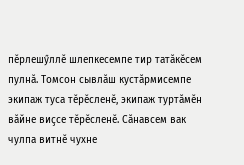пӗрлешӳллӗ шлепкесемпе тир татӑкӗсем пулнӑ. Томсон сывлӑш кустӑрмисемпе экипаж туса тӗрӗсленӗ, экипаж туртӑмӗн вӑйне виҫсе тӗрӗсленӗ. Сӑнавсем вак чулпа витнӗ чухне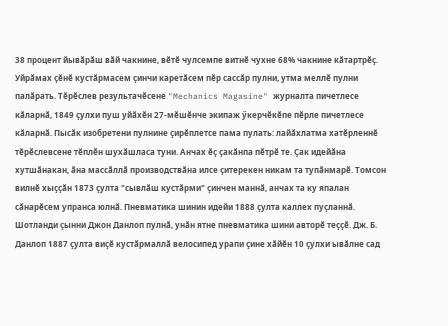38 процент йывӑрӑш вӑй чакнине, вӗтӗ чулсемпе витнӗ чухне 68% чакнине кӑтартрӗҫ. Уйрӑмах ҫӗнӗ кустӑрмасем ҫинчи каретӑсем пӗр сассӑр пулни, утма меллӗ пулни палӑрать. Тӗрӗслев результачӗсене "Mechanics Magasine" журналта пичетлесе кӑларнӑ, 1849 ҫулхи пуш уйӑхӗн 27-мӗшӗнче экипаж ӳкерчӗкӗпе пӗрле пичетлесе кӑларнӑ. Пысӑк изобретени пулнине ҫирӗплетсе пама пулать: лайӑхлатма хатӗрленнӗ тӗрӗслевсене тӗплӗн шухӑшласа туни. Анчах ӗҫ ҫакӑнпа пӗтрӗ те. Ҫак идейӑна хутшӑнакан, ӑна массӑллӑ производствӑна илсе ҫитерекен никам та тупӑнмарӗ. Томсон вилнӗ хыҫҫӑн 1873 ҫулта "сывлӑш кустӑрми" ҫинчен маннӑ, анчах та ку япалан сӑнарӗсем упранса юлнӑ. Пневматика шинин идейи 1888 ҫулта каллех пуҫланнӑ. Шотланди ҫынни Джон Данлоп пулнӑ, унӑн ятне пневматика шини авторӗ теҫҫӗ. Дж. Б. Данлоп 1887 ҫулта виҫӗ кустӑрмаллӑ велосипед урапи ҫине хӑйӗн 10 ҫулхи ывӑлне сад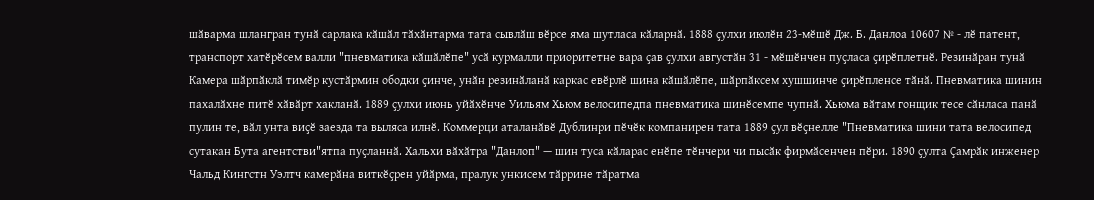шӑварма шлангран тунӑ сарлака кӑшӑл тӑхӑнтарма тата сывлӑш вӗрсе яма шутласа кӑларнӑ. 1888 ҫулхи июлӗн 23-мӗшӗ Дж. Б. Данлоа 10607 № - лӗ патент, транспорт хатӗрӗсем валли "пневматика кӑшӑлӗпе" усӑ курмалли приоритетне вара ҫав ҫулхи августӑн 31 - мӗшӗнчен пуҫласа ҫирӗплетнӗ. Резинӑран тунӑ Камера шӑрпӑклӑ тимӗр кустӑрмин ободки ҫинче, унӑн резинӑланӑ каркас евӗрлӗ шина кӑшӑлӗпе, шӑрпӑксем хушшинче ҫирӗпленсе тӑнӑ. Пневматика шинин пахалӑхне питӗ хӑвӑрт хакланӑ. 1889 ҫулхи июнь уйӑхӗнче Уильям Хьюм велосипедпа пневматика шинӗсемпе чупнӑ. Хьюма вӑтам гонщик тесе сӑнласа панӑ пулин те, вӑл унта виҫӗ заезда та выляса илнӗ. Коммерци аталанӑвӗ Дублинри пӗчӗк компанирен тата 1889 ҫул вӗҫнелле "Пневматика шини тата велосипед сутакан Бута агентстви"ятпа пуҫланнӑ. Хальхи вӑхӑтра "Данлоп" — шин туса кӑларас енӗпе тӗнчери чи пысӑк фирмӑсенчен пӗри. 1890 ҫулта Ҫамрӑк инженер Чальд Кингстн Уэлтч камерӑна виткӗҫрен уйӑрма, пралук ункисем тӑррине тӑратма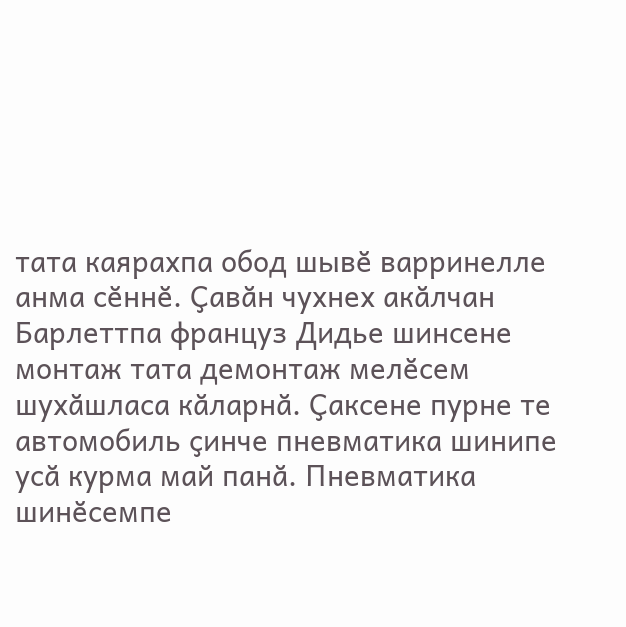тата каярахпа обод шывӗ варринелле анма сӗннӗ. Ҫавӑн чухнех акӑлчан Барлеттпа француз Дидье шинсене монтаж тата демонтаж мелӗсем шухӑшласа кӑларнӑ. Ҫаксене пурне те автомобиль ҫинче пневматика шинипе усӑ курма май панӑ. Пневматика шинӗсемпе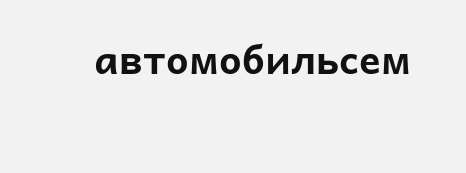автомобильсем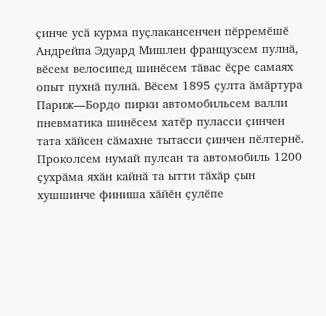ҫинче усӑ курма пуҫлакансенчен пӗрремӗшӗ Андрейпа Эдуард Мишлен французсем пулнӑ, вӗсем велосипед шинӗсем тӑвас ӗҫре самаях опыт пухнӑ пулнӑ. Вӗсем 1895 ҫулта ӑмӑртура Париж—Бордо пирки автомобильсем валли пневматика шинӗсем хатӗр пуласси ҫинчен тата хӑйсен сӑмахне тытасси ҫинчен пӗлтернӗ. Проколсем нумай пулсан та автомобиль 1200 ҫухрӑма яхӑн кайнӑ та ытти тӑхӑр ҫын хушшинче финиша хӑйӗн ҫулӗпе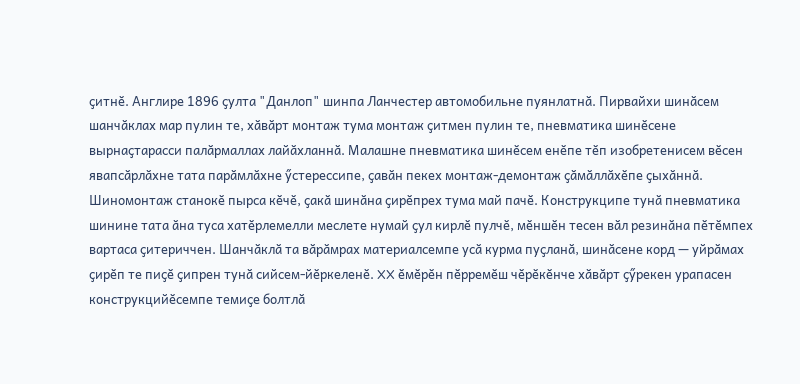ҫитнӗ. Англире 1896 ҫулта "Данлоп" шинпа Ланчестер автомобильне пуянлатнӑ. Пирвайхи шинӑсем шанчӑклах мар пулин те, хӑвӑрт монтаж тума монтаж ҫитмен пулин те, пневматика шинӗсене вырнаҫтарасси палӑрмаллах лайӑхланнӑ. Малашне пневматика шинӗсем енӗпе тӗп изобретенисем вӗсен явапсӑрлӑхне тата парӑмлӑхне ӳстерессипе, ҫавӑн пекех монтаж-демонтаж ҫӑмӑллӑхӗпе ҫыхӑннӑ.  Шиномонтаж станокӗ пырса кӗчӗ, ҫакӑ шинӑна ҫирӗпрех тума май пачӗ. Конструкципе тунӑ пневматика шинине тата ӑна туса хатӗрлемелли меслете нумай ҫул кирлӗ пулчӗ, мӗншӗн тесен вӑл резинӑна пӗтӗмпех вартаса ҫитериччен. Шанчӑклӑ та вӑрӑмрах материалсемпе усӑ курма пуҫланӑ, шинӑсене корд — уйрӑмах ҫирӗп те пиҫӗ ҫипрен тунӑ сийсем-йӗркеленӗ. XX ӗмӗрӗн пӗрремӗш чӗрӗкӗнче хӑвӑрт ҫӳрекен урапасен конструкцийӗсемпе темиҫе болтлӑ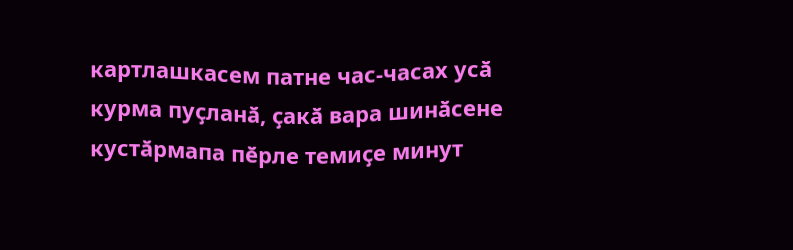картлашкасем патне час-часах усӑ курма пуҫланӑ, ҫакӑ вара шинӑсене кустӑрмапа пӗрле темиҫе минут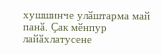хушшинче улӑштарма май панӑ. Ҫак мӗнпур лайӑхлатусене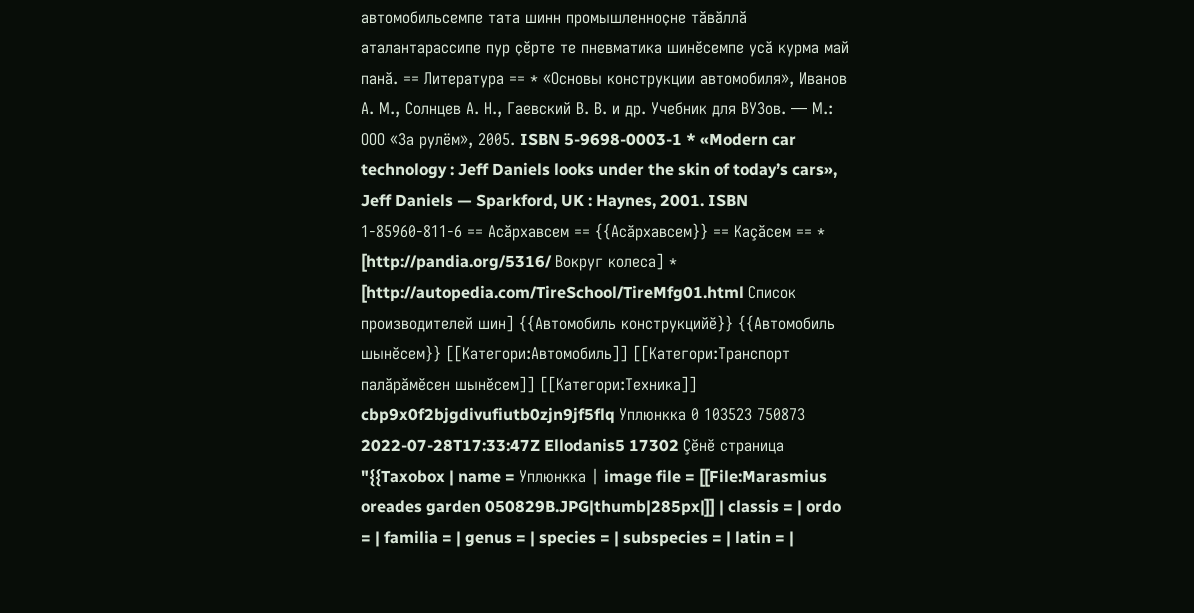автомобильсемпе тата шинн промышленноҫне тӑвӑллӑ аталантарассипе пур ҫӗрте те пневматика шинӗсемпе усӑ курма май панӑ. == Литература == * «Основы конструкции автомобиля», Иванов А. М., Солнцев А. Н., Гаевский В. В. и др. Учебник для ВУЗов. — М.: ООО «За рулём», 2005. ISBN 5-9698-0003-1 * «Modern car technology : Jeff Daniels looks under the skin of today’s cars», Jeff Daniels — Sparkford, UK : Haynes, 2001. ISBN 1-85960-811-6 == Асăрхавсем == {{Асăрхавсем}} == Каçăсем == * [http://pandia.org/5316/ Вокруг колеса] * [http://autopedia.com/TireSchool/TireMfg01.html Список производителей шин] {{Автомобиль конструкцийĕ}} {{Автомобиль шынĕсем}} [[Категори:Автомобиль]] [[Категори:Транспорт палăрăмĕсен шынĕсем]] [[Категори:Техника]] cbp9x0f2bjgdivufiutb0zjn9jf5flq Уплюнкка 0 103523 750873 2022-07-28T17:33:47Z Ellodanis5 17302 Çĕнĕ страница "{{Taxobox | name = Уплюнкка | image file = [[File:Marasmius oreades garden 050829B.JPG|thumb|285px|]] | classis = | ordo = | familia = | genus = | species = | subspecies = | latin = |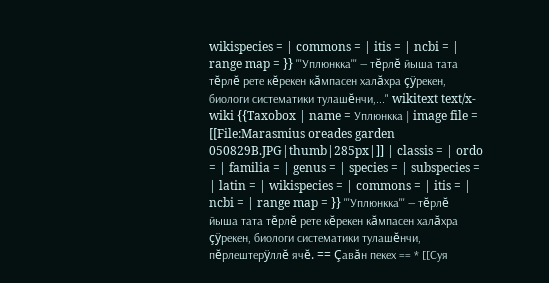wikispecies = | commons = | itis = | ncbi = | range map = }} '''Уплюнкка''' — тĕрлĕ йыша тата тĕрлĕ рете кĕрекен кăмпасен халăхра çÿрекен, биологи систематики тулашĕнчи,..." wikitext text/x-wiki {{Taxobox | name = Уплюнкка | image file = [[File:Marasmius oreades garden 050829B.JPG|thumb|285px|]] | classis = | ordo = | familia = | genus = | species = | subspecies = | latin = | wikispecies = | commons = | itis = | ncbi = | range map = }} '''Уплюнкка''' — тĕрлĕ йыша тата тĕрлĕ рете кĕрекен кăмпасен халăхра çÿрекен, биологи систематики тулашĕнчи, пĕрлештерÿллĕ ячĕ. == Çавăн пекех == * [[Суя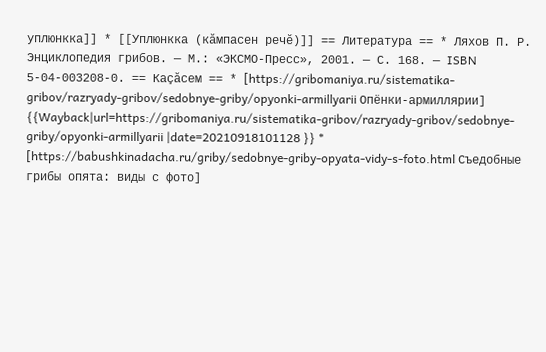уплюнкка]] * [[Уплюнкка (кăмпасен речĕ)]] == Литература == * Ляхов П. Р. Энциклопедия грибов. — М.: «ЭКСМО-Пресс», 2001. — С. 168. — ISBN 5-04-003208-0. == Каçăсем == * [https://gribomaniya.ru/sistematika-gribov/razryady-gribov/sedobnye-griby/opyonki-armillyarii Опёнки-армиллярии] {{Wayback|url=https://gribomaniya.ru/sistematika-gribov/razryady-gribov/sedobnye-griby/opyonki-armillyarii |date=20210918101128 }} * [https://babushkinadacha.ru/griby/sedobnye-griby-opyata-vidy-s-foto.html Съедобные грибы опята: виды с фото]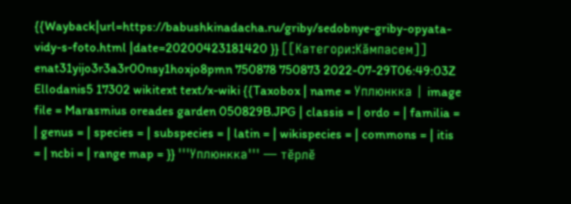{{Wayback|url=https://babushkinadacha.ru/griby/sedobnye-griby-opyata-vidy-s-foto.html |date=20200423181420 }} [[Категори:Кăмпасем]] enat31yijo3r3a3r00nsy1hoxjo8pmn 750878 750873 2022-07-29T06:49:03Z Ellodanis5 17302 wikitext text/x-wiki {{Taxobox | name = Уплюнкка | image file = Marasmius oreades garden 050829B.JPG | classis = | ordo = | familia = | genus = | species = | subspecies = | latin = | wikispecies = | commons = | itis = | ncbi = | range map = }} '''Уплюнкка''' — тĕрлĕ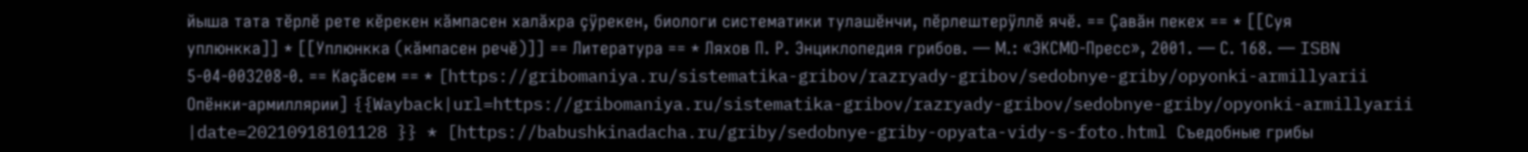йыша тата тĕрлĕ рете кĕрекен кăмпасен халăхра çÿрекен, биологи систематики тулашĕнчи, пĕрлештерÿллĕ ячĕ. == Çавăн пекех == * [[Суя уплюнкка]] * [[Уплюнкка (кăмпасен речĕ)]] == Литература == * Ляхов П. Р. Энциклопедия грибов. — М.: «ЭКСМО-Пресс», 2001. — С. 168. — ISBN 5-04-003208-0. == Каçăсем == * [https://gribomaniya.ru/sistematika-gribov/razryady-gribov/sedobnye-griby/opyonki-armillyarii Опёнки-армиллярии] {{Wayback|url=https://gribomaniya.ru/sistematika-gribov/razryady-gribov/sedobnye-griby/opyonki-armillyarii |date=20210918101128 }} * [https://babushkinadacha.ru/griby/sedobnye-griby-opyata-vidy-s-foto.html Съедобные грибы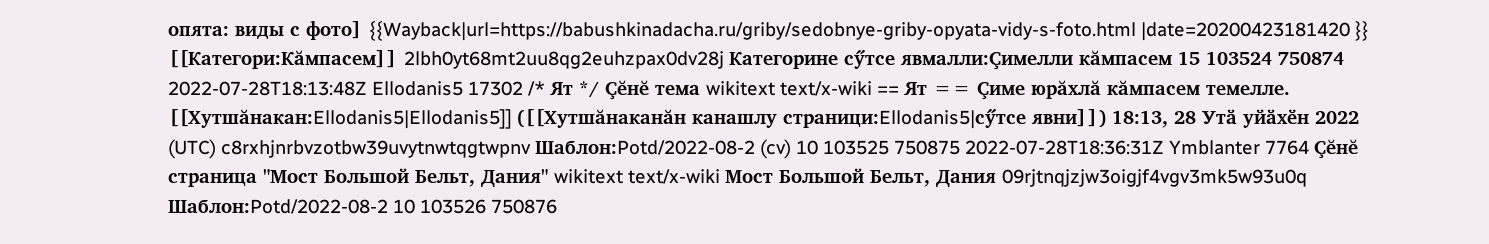опята: виды с фото] {{Wayback|url=https://babushkinadacha.ru/griby/sedobnye-griby-opyata-vidy-s-foto.html |date=20200423181420 }} [[Категори:Кăмпасем]] 2lbh0yt68mt2uu8qg2euhzpax0dv28j Категорине сӳтсе явмалли:Çимелли кăмпасем 15 103524 750874 2022-07-28T18:13:48Z Ellodanis5 17302 /* Ят */ Çĕнĕ тема wikitext text/x-wiki == Ят == Çиме юрăхлă кăмпасем темелле. [[Хутшăнакан:Ellodanis5|Ellodanis5]] ([[Хутшăнаканăн канашлу страници:Ellodanis5|сӳтсе явни]]) 18:13, 28 Утӑ уйӑхӗн 2022 (UTC) c8rxhjnrbvzotbw39uvytnwtqgtwpnv Шаблон:Potd/2022-08-2 (cv) 10 103525 750875 2022-07-28T18:36:31Z Ymblanter 7764 Çĕнĕ страница "Мост Большой Бельт, Дания" wikitext text/x-wiki Мост Большой Бельт, Дания 09rjtnqjzjw3oigjf4vgv3mk5w93u0q Шаблон:Potd/2022-08-2 10 103526 750876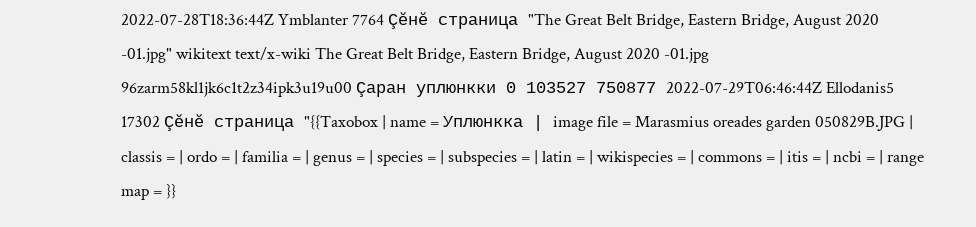2022-07-28T18:36:44Z Ymblanter 7764 Çĕнĕ страница "The Great Belt Bridge, Eastern Bridge, August 2020 -01.jpg" wikitext text/x-wiki The Great Belt Bridge, Eastern Bridge, August 2020 -01.jpg 96zarm58kl1jk6c1t2z34ipk3u19u00 Çаран уплюнкки 0 103527 750877 2022-07-29T06:46:44Z Ellodanis5 17302 Çĕнĕ страница "{{Taxobox | name = Уплюнкка | image file = Marasmius oreades garden 050829B.JPG | classis = | ordo = | familia = | genus = | species = | subspecies = | latin = | wikispecies = | commons = | itis = | ncbi = | range map = }}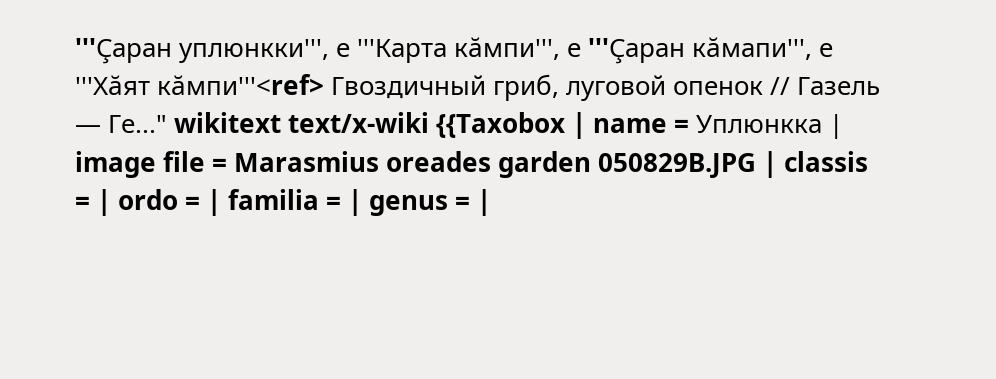'''Çаран уплюнкки''', е '''Карта кăмпи''', е '''Çаран кăмапи''', е '''Хăят кăмпи'''<ref> Гвоздичный гриб, луговой опенок // Газель — Ге..." wikitext text/x-wiki {{Taxobox | name = Уплюнкка | image file = Marasmius oreades garden 050829B.JPG | classis = | ordo = | familia = | genus = |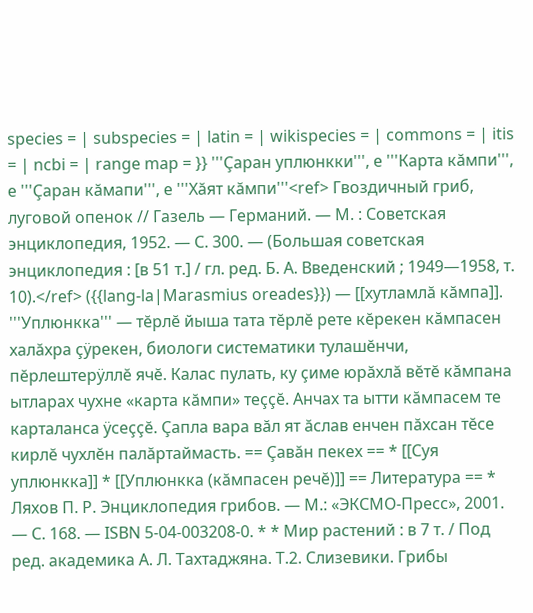species = | subspecies = | latin = | wikispecies = | commons = | itis = | ncbi = | range map = }} '''Çаран уплюнкки''', е '''Карта кăмпи''', е '''Çаран кăмапи''', е '''Хăят кăмпи'''<ref> Гвоздичный гриб, луговой опенок // Газель — Германий. — М. : Советская энциклопедия, 1952. — С. 300. — (Большая советская энциклопедия : [в 51 т.] / гл. ред. Б. А. Введенский ; 1949—1958, т. 10).</ref> ({{lang-la|Marasmius oreades}}) — [[хутламлă кăмпа]]. '''Уплюнкка''' — тĕрлĕ йыша тата тĕрлĕ рете кĕрекен кăмпасен халăхра çÿрекен, биологи систематики тулашĕнчи, пĕрлештерÿллĕ ячĕ. Калас пулать, ку çиме юрăхлă вĕтĕ кăмпана ытларах чухне «карта кăмпи» теççĕ. Анчах та ытти кăмпасем те карталанса ÿсеççĕ. Çапла вара вăл ят ăслав енчен пăхсан тĕсе кирлĕ чухлĕн палăртаймасть. == Çавăн пекех == * [[Суя уплюнкка]] * [[Уплюнкка (кăмпасен речĕ)]] == Литература == * Ляхов П. Р. Энциклопедия грибов. — М.: «ЭКСМО-Пресс», 2001. — С. 168. — ISBN 5-04-003208-0. * * Мир растений : в 7 т. / Под ред. академика А. Л. Тахтаджяна. Т.2. Слизевики. Грибы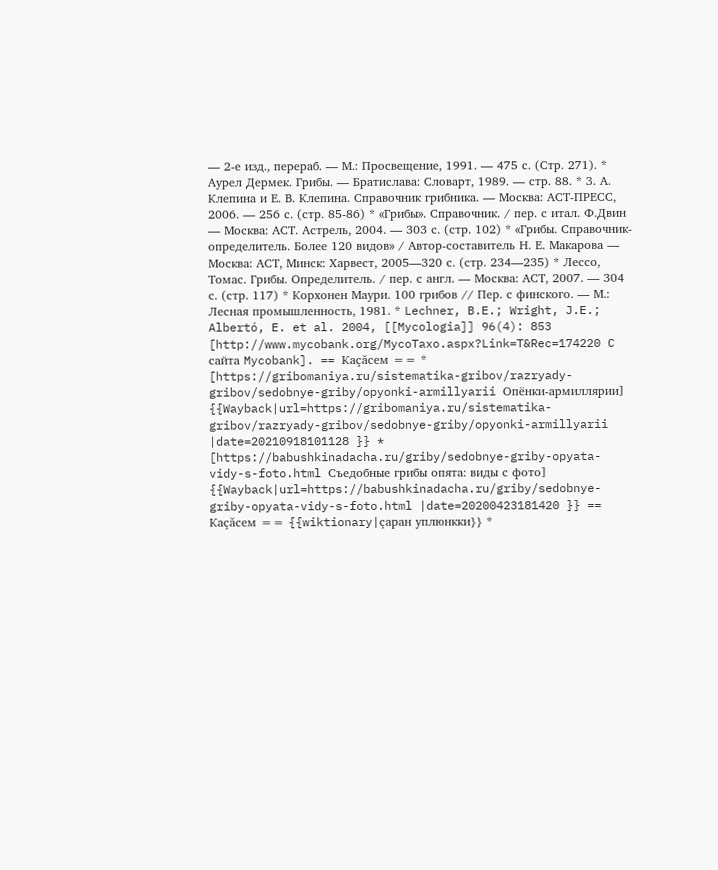— 2-е изд., перераб. — М.: Просвещение, 1991. — 475 с. (Стр. 271). * Аурел Дермек. Грибы. — Братислава: Словарт, 1989. — стр. 88. * З. А. Клепина и Е. В. Клепина. Справочник грибника. — Москва: АСТ-ПРЕСС, 2006. — 256 с. (стр. 85-86) * «Грибы». Справочник. / пер. с итал. Ф.Двин — Москва: АСТ. Астрель, 2004. — 303 с. (стр. 102) * «Грибы. Справочник-определитель. Более 120 видов» / Автор-составитель Н. Е. Макарова — Москва: АСТ, Минск: Харвест, 2005—320 с. (стр. 234—235) * Лессо, Томас. Грибы. Определитель. / пер. с англ. — Москва: АСТ, 2007. — 304 с. (стр. 117) * Корхонен Маури. 100 грибов // Пер. с финского. — М.: Лесная промышленность, 1981. * Lechner, B.E.; Wright, J.E.; Albertó, E. et al. 2004, [[Mycologia]] 96(4): 853 [http://www.mycobank.org/MycoTaxo.aspx?Link=T&Rec=174220 C сайта Mycobank]. == Каçăсем == * [https://gribomaniya.ru/sistematika-gribov/razryady-gribov/sedobnye-griby/opyonki-armillyarii Опёнки-армиллярии] {{Wayback|url=https://gribomaniya.ru/sistematika-gribov/razryady-gribov/sedobnye-griby/opyonki-armillyarii |date=20210918101128 }} * [https://babushkinadacha.ru/griby/sedobnye-griby-opyata-vidy-s-foto.html Съедобные грибы опята: виды с фото] {{Wayback|url=https://babushkinadacha.ru/griby/sedobnye-griby-opyata-vidy-s-foto.html |date=20200423181420 }} == Каçăсем == {{wiktionary|çаран уплюнкки}} *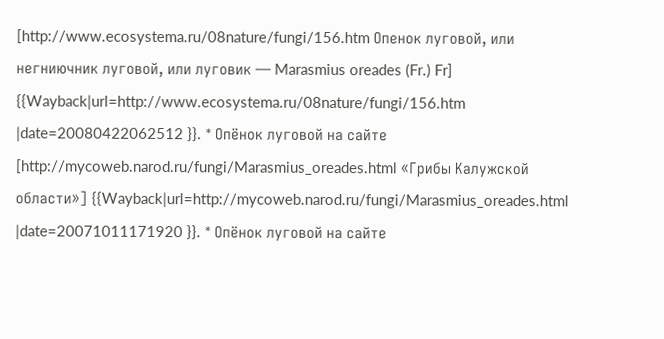[http://www.ecosystema.ru/08nature/fungi/156.htm Опенок луговой, или негниючник луговой, или луговик — Marasmius oreades (Fr.) Fr] {{Wayback|url=http://www.ecosystema.ru/08nature/fungi/156.htm |date=20080422062512 }}. * Опёнок луговой на сайте [http://mycoweb.narod.ru/fungi/Marasmius_oreades.html «Грибы Калужской области»] {{Wayback|url=http://mycoweb.narod.ru/fungi/Marasmius_oreades.html |date=20071011171920 }}. * Опёнок луговой на сайте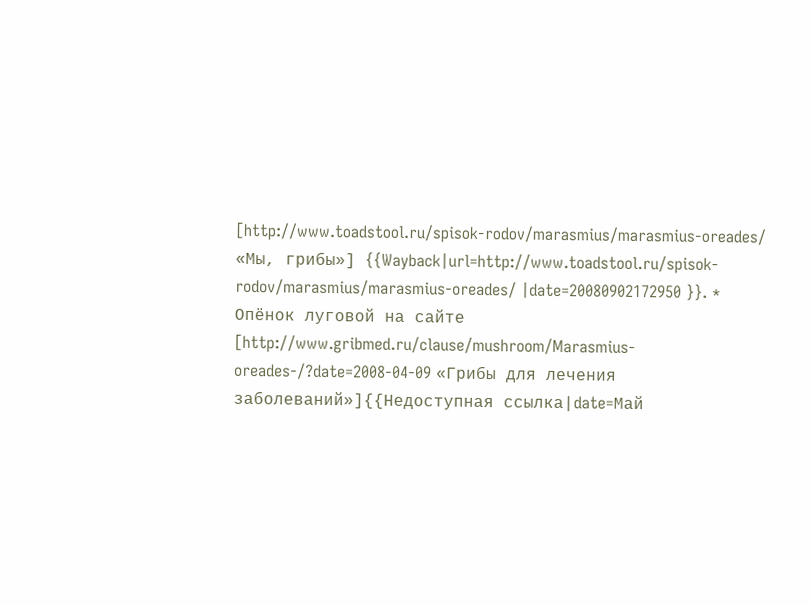[http://www.toadstool.ru/spisok-rodov/marasmius/marasmius-oreades/ «Мы, грибы»] {{Wayback|url=http://www.toadstool.ru/spisok-rodov/marasmius/marasmius-oreades/ |date=20080902172950 }}. * Опёнок луговой на сайте [http://www.gribmed.ru/clause/mushroom/Marasmius-oreades-/?date=2008-04-09 «Грибы для лечения заболеваний»]{{Недоступная ссылка|date=Май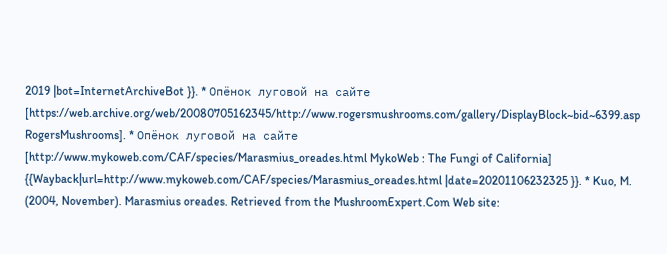2019 |bot=InternetArchiveBot }}. * Опёнок луговой на сайте [https://web.archive.org/web/20080705162345/http://www.rogersmushrooms.com/gallery/DisplayBlock~bid~6399.asp RogersMushrooms]. * Опёнок луговой на сайте [http://www.mykoweb.com/CAF/species/Marasmius_oreades.html MykoWeb : The Fungi of California] {{Wayback|url=http://www.mykoweb.com/CAF/species/Marasmius_oreades.html |date=20201106232325 }}. * Kuo, M. (2004, November). Marasmius oreades. Retrieved from the MushroomExpert.Com Web site: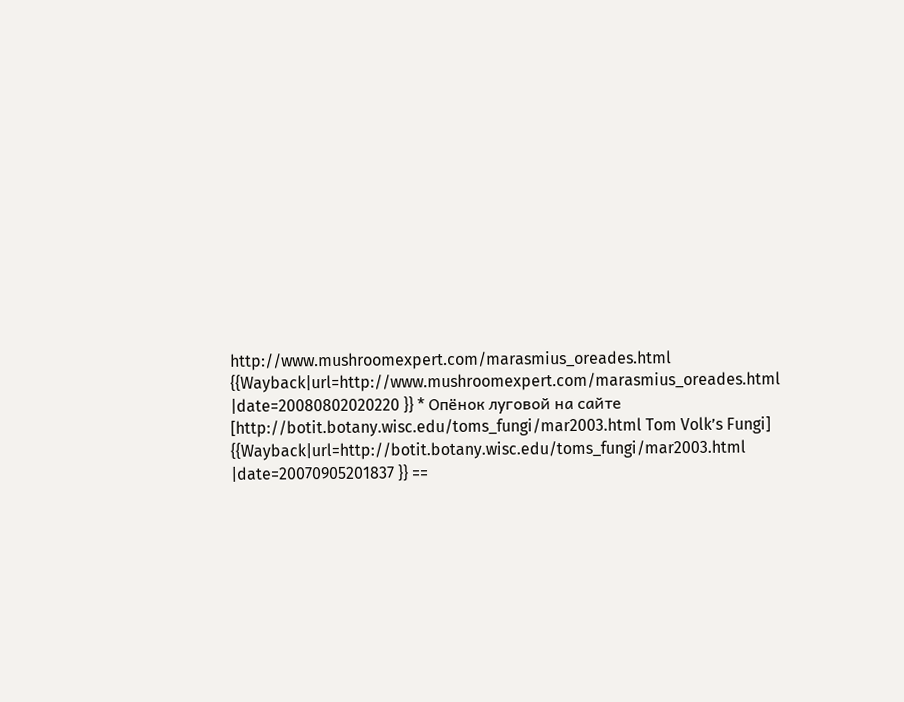http://www.mushroomexpert.com/marasmius_oreades.html {{Wayback|url=http://www.mushroomexpert.com/marasmius_oreades.html |date=20080802020220 }} * Опёнок луговой на сайте [http://botit.botany.wisc.edu/toms_fungi/mar2003.html Tom Volk’s Fungi] {{Wayback|url=http://botit.botany.wisc.edu/toms_fungi/mar2003.html |date=20070905201837 }} ==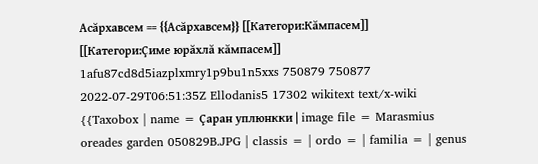Асăрхавсем == {{Асăрхавсем}} [[Категори:Кăмпасем]] [[Категори:Çиме юрăхлă кăмпасем]] 1afu87cd8d5iazplxmry1p9bu1n5xxs 750879 750877 2022-07-29T06:51:35Z Ellodanis5 17302 wikitext text/x-wiki {{Taxobox | name = Çаран уплюнкки | image file = Marasmius oreades garden 050829B.JPG | classis = | ordo = | familia = | genus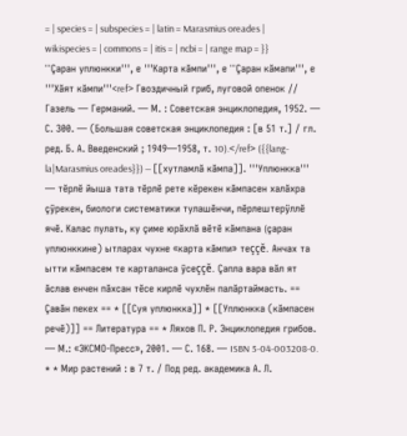= | species = | subspecies = | latin = Marasmius oreades | wikispecies = | commons = | itis = | ncbi = | range map = }} '''Çаран уплюнкки''', е '''Карта кăмпи''', е '''Çаран кăмапи''', е '''Хăят кăмпи'''<ref> Гвоздичный гриб, луговой опенок // Газель — Германий. — М. : Советская энциклопедия, 1952. — С. 300. — (Большая советская энциклопедия : [в 51 т.] / гл. ред. Б. А. Введенский ; 1949—1958, т. 10).</ref> ({{lang-la|Marasmius oreades}}) — [[хутламлă кăмпа]]. '''Уплюнкка''' — тĕрлĕ йыша тата тĕрлĕ рете кĕрекен кăмпасен халăхра çÿрекен, биологи систематики тулашĕнчи, пĕрлештерÿллĕ ячĕ. Калас пулать, ку çиме юрăхлă вĕтĕ кăмпана (çаран уплюнккине) ытларах чухне «карта кăмпи» теççĕ. Анчах та ытти кăмпасем те карталанса ÿсеççĕ. Çапла вара вăл ят ăслав енчен пăхсан тĕсе кирлĕ чухлĕн палăртаймасть. == Çавăн пекех == * [[Суя уплюнкка]] * [[Уплюнкка (кăмпасен речĕ)]] == Литература == * Ляхов П. Р. Энциклопедия грибов. — М.: «ЭКСМО-Пресс», 2001. — С. 168. — ISBN 5-04-003208-0. * * Мир растений : в 7 т. / Под ред. академика А. Л.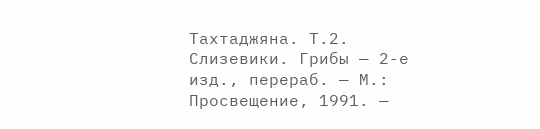Тахтаджяна. Т.2. Слизевики. Грибы — 2-е изд., перераб. — М.: Просвещение, 1991. —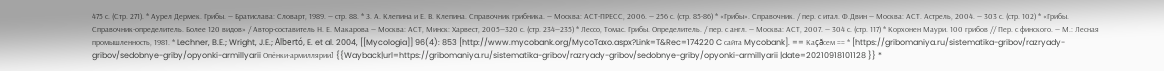475 с. (Стр. 271). * Аурел Дермек. Грибы. — Братислава: Словарт, 1989. — стр. 88. * З. А. Клепина и Е. В. Клепина. Справочник грибника. — Москва: АСТ-ПРЕСС, 2006. — 256 с. (стр. 85-86) * «Грибы». Справочник. / пер. с итал. Ф.Двин — Москва: АСТ. Астрель, 2004. — 303 с. (стр. 102) * «Грибы. Справочник-определитель. Более 120 видов» / Автор-составитель Н. Е. Макарова — Москва: АСТ, Минск: Харвест, 2005—320 с. (стр. 234—235) * Лессо, Томас. Грибы. Определитель. / пер. с англ. — Москва: АСТ, 2007. — 304 с. (стр. 117) * Корхонен Маури. 100 грибов // Пер. с финского. — М.: Лесная промышленность, 1981. * Lechner, B.E.; Wright, J.E.; Albertó, E. et al. 2004, [[Mycologia]] 96(4): 853 [http://www.mycobank.org/MycoTaxo.aspx?Link=T&Rec=174220 C сайта Mycobank]. == Каçăсем == * [https://gribomaniya.ru/sistematika-gribov/razryady-gribov/sedobnye-griby/opyonki-armillyarii Опёнки-армиллярии] {{Wayback|url=https://gribomaniya.ru/sistematika-gribov/razryady-gribov/sedobnye-griby/opyonki-armillyarii |date=20210918101128 }} *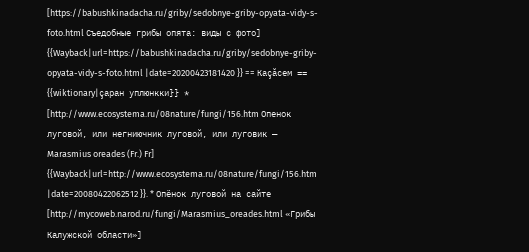[https://babushkinadacha.ru/griby/sedobnye-griby-opyata-vidy-s-foto.html Съедобные грибы опята: виды с фото] {{Wayback|url=https://babushkinadacha.ru/griby/sedobnye-griby-opyata-vidy-s-foto.html |date=20200423181420 }} == Каçăсем == {{wiktionary|çаран уплюнкки}} * [http://www.ecosystema.ru/08nature/fungi/156.htm Опенок луговой, или негниючник луговой, или луговик — Marasmius oreades (Fr.) Fr] {{Wayback|url=http://www.ecosystema.ru/08nature/fungi/156.htm |date=20080422062512 }}. * Опёнок луговой на сайте [http://mycoweb.narod.ru/fungi/Marasmius_oreades.html «Грибы Калужской области»]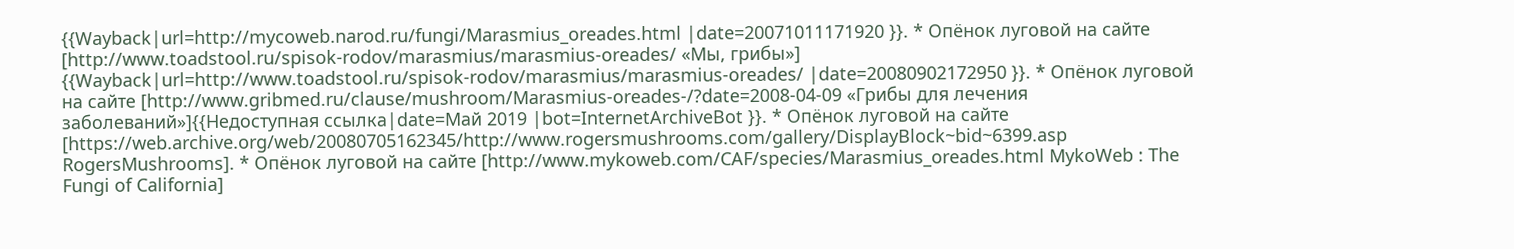{{Wayback|url=http://mycoweb.narod.ru/fungi/Marasmius_oreades.html |date=20071011171920 }}. * Опёнок луговой на сайте [http://www.toadstool.ru/spisok-rodov/marasmius/marasmius-oreades/ «Мы, грибы»] {{Wayback|url=http://www.toadstool.ru/spisok-rodov/marasmius/marasmius-oreades/ |date=20080902172950 }}. * Опёнок луговой на сайте [http://www.gribmed.ru/clause/mushroom/Marasmius-oreades-/?date=2008-04-09 «Грибы для лечения заболеваний»]{{Недоступная ссылка|date=Май 2019 |bot=InternetArchiveBot }}. * Опёнок луговой на сайте [https://web.archive.org/web/20080705162345/http://www.rogersmushrooms.com/gallery/DisplayBlock~bid~6399.asp RogersMushrooms]. * Опёнок луговой на сайте [http://www.mykoweb.com/CAF/species/Marasmius_oreades.html MykoWeb : The Fungi of California]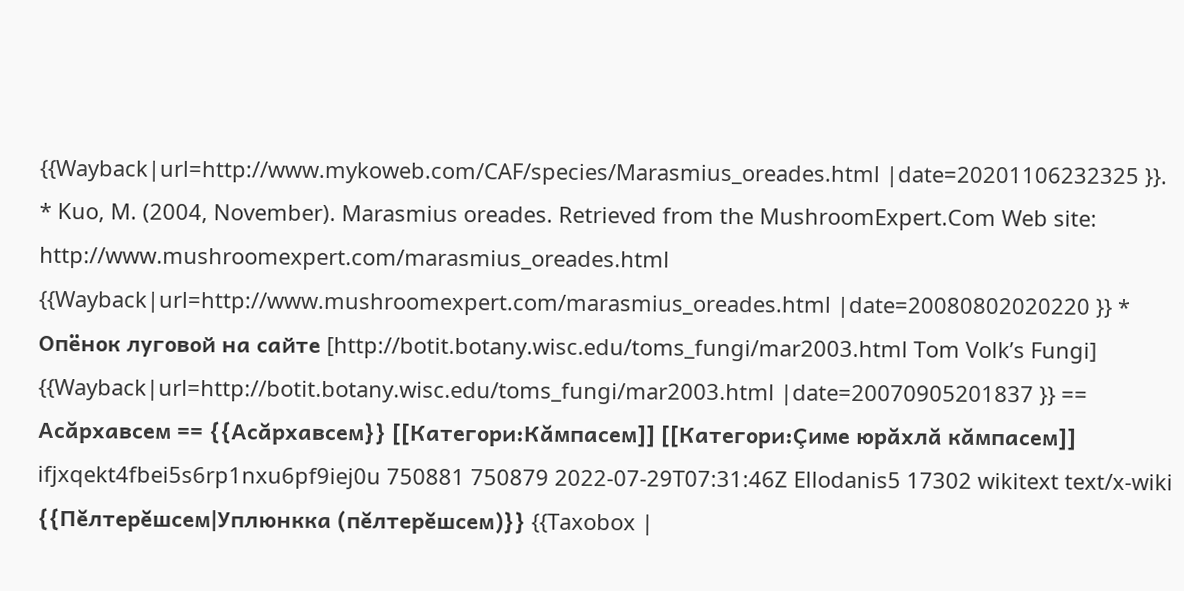{{Wayback|url=http://www.mykoweb.com/CAF/species/Marasmius_oreades.html |date=20201106232325 }}. * Kuo, M. (2004, November). Marasmius oreades. Retrieved from the MushroomExpert.Com Web site: http://www.mushroomexpert.com/marasmius_oreades.html {{Wayback|url=http://www.mushroomexpert.com/marasmius_oreades.html |date=20080802020220 }} * Опёнок луговой на сайте [http://botit.botany.wisc.edu/toms_fungi/mar2003.html Tom Volk’s Fungi] {{Wayback|url=http://botit.botany.wisc.edu/toms_fungi/mar2003.html |date=20070905201837 }} == Асăрхавсем == {{Асăрхавсем}} [[Категори:Кăмпасем]] [[Категори:Çиме юрăхлă кăмпасем]] ifjxqekt4fbei5s6rp1nxu6pf9iej0u 750881 750879 2022-07-29T07:31:46Z Ellodanis5 17302 wikitext text/x-wiki {{Пĕлтерĕшсем|Уплюнкка (пĕлтерĕшсем)}} {{Taxobox |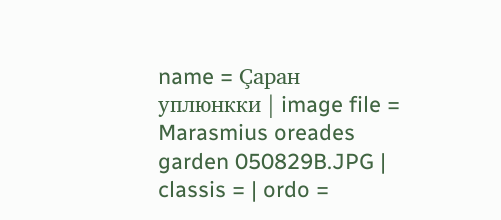name = Çаран уплюнкки | image file = Marasmius oreades garden 050829B.JPG | classis = | ordo =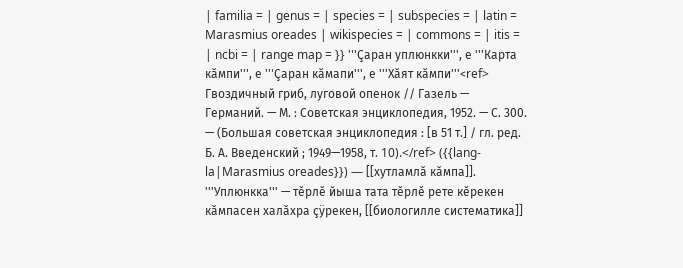| familia = | genus = | species = | subspecies = | latin = Marasmius oreades | wikispecies = | commons = | itis = | ncbi = | range map = }} '''Çаран уплюнкки''', е '''Карта кăмпи''', е '''Çаран кăмапи''', е '''Хăят кăмпи'''<ref> Гвоздичный гриб, луговой опенок // Газель — Германий. — М. : Советская энциклопедия, 1952. — С. 300. — (Большая советская энциклопедия : [в 51 т.] / гл. ред. Б. А. Введенский ; 1949—1958, т. 10).</ref> ({{lang-la|Marasmius oreades}}) — [[хутламлă кăмпа]]. '''Уплюнкка''' — тĕрлĕ йыша тата тĕрлĕ рете кĕрекен кăмпасен халăхра çÿрекен, [[биологилле систематика]]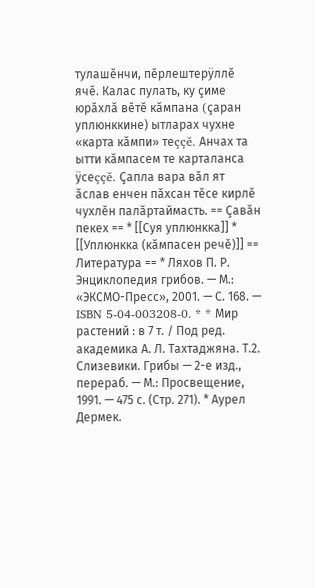тулашĕнчи, пĕрлештерÿллĕ ячĕ. Калас пулать, ку çиме юрăхлă вĕтĕ кăмпана (çаран уплюнккине) ытларах чухне «карта кăмпи» теççĕ. Анчах та ытти кăмпасем те карталанса ÿсеççĕ. Çапла вара вăл ят ăслав енчен пăхсан тĕсе кирлĕ чухлĕн палăртаймасть. == Çавăн пекех == * [[Суя уплюнкка]] * [[Уплюнкка (кăмпасен речĕ)]] == Литература == * Ляхов П. Р. Энциклопедия грибов. — М.: «ЭКСМО-Пресс», 2001. — С. 168. — ISBN 5-04-003208-0. * * Мир растений : в 7 т. / Под ред. академика А. Л. Тахтаджяна. Т.2. Слизевики. Грибы — 2-е изд., перераб. — М.: Просвещение, 1991. — 475 с. (Стр. 271). * Аурел Дермек.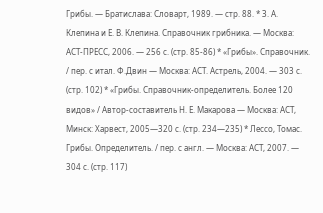Грибы. — Братислава: Словарт, 1989. — стр. 88. * З. А. Клепина и Е. В. Клепина. Справочник грибника. — Москва: АСТ-ПРЕСС, 2006. — 256 с. (стр. 85-86) * «Грибы». Справочник. / пер. с итал. Ф.Двин — Москва: АСТ. Астрель, 2004. — 303 с. (стр. 102) * «Грибы. Справочник-определитель. Более 120 видов» / Автор-составитель Н. Е. Макарова — Москва: АСТ, Минск: Харвест, 2005—320 с. (стр. 234—235) * Лессо, Томас. Грибы. Определитель. / пер. с англ. — Москва: АСТ, 2007. — 304 с. (стр. 117)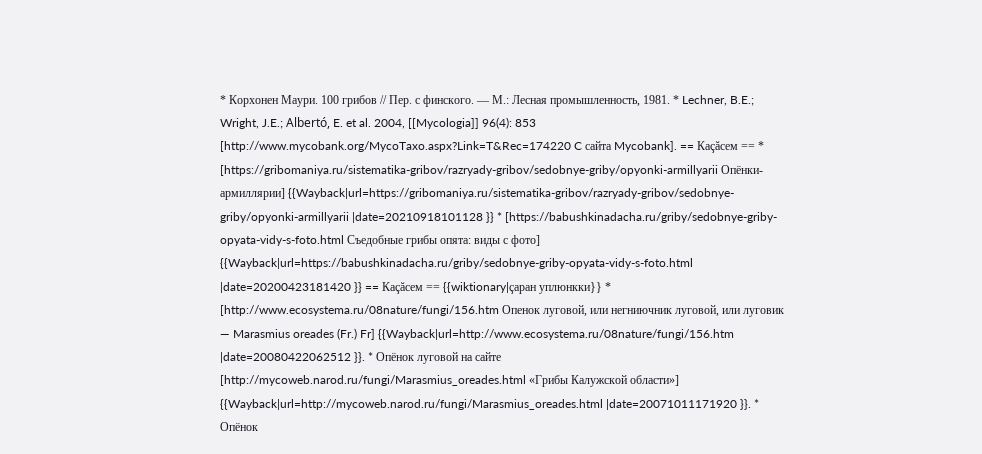* Корхонен Маури. 100 грибов // Пер. с финского. — М.: Лесная промышленность, 1981. * Lechner, B.E.; Wright, J.E.; Albertó, E. et al. 2004, [[Mycologia]] 96(4): 853 [http://www.mycobank.org/MycoTaxo.aspx?Link=T&Rec=174220 C сайта Mycobank]. == Каçăсем == * [https://gribomaniya.ru/sistematika-gribov/razryady-gribov/sedobnye-griby/opyonki-armillyarii Опёнки-армиллярии] {{Wayback|url=https://gribomaniya.ru/sistematika-gribov/razryady-gribov/sedobnye-griby/opyonki-armillyarii |date=20210918101128 }} * [https://babushkinadacha.ru/griby/sedobnye-griby-opyata-vidy-s-foto.html Съедобные грибы опята: виды с фото] {{Wayback|url=https://babushkinadacha.ru/griby/sedobnye-griby-opyata-vidy-s-foto.html |date=20200423181420 }} == Каçăсем == {{wiktionary|çаран уплюнкки}} * [http://www.ecosystema.ru/08nature/fungi/156.htm Опенок луговой, или негниючник луговой, или луговик — Marasmius oreades (Fr.) Fr] {{Wayback|url=http://www.ecosystema.ru/08nature/fungi/156.htm |date=20080422062512 }}. * Опёнок луговой на сайте [http://mycoweb.narod.ru/fungi/Marasmius_oreades.html «Грибы Калужской области»] {{Wayback|url=http://mycoweb.narod.ru/fungi/Marasmius_oreades.html |date=20071011171920 }}. * Опёнок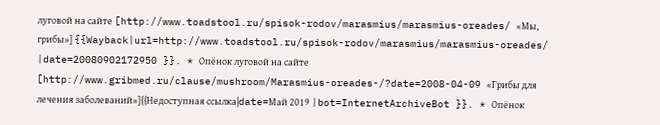луговой на сайте [http://www.toadstool.ru/spisok-rodov/marasmius/marasmius-oreades/ «Мы, грибы»] {{Wayback|url=http://www.toadstool.ru/spisok-rodov/marasmius/marasmius-oreades/ |date=20080902172950 }}. * Опёнок луговой на сайте [http://www.gribmed.ru/clause/mushroom/Marasmius-oreades-/?date=2008-04-09 «Грибы для лечения заболеваний»]{{Недоступная ссылка|date=Май 2019 |bot=InternetArchiveBot }}. * Опёнок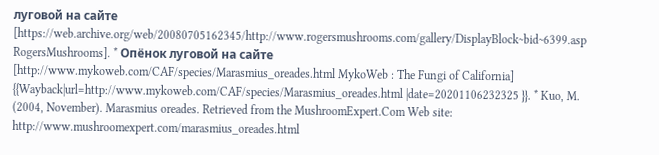луговой на сайте [https://web.archive.org/web/20080705162345/http://www.rogersmushrooms.com/gallery/DisplayBlock~bid~6399.asp RogersMushrooms]. * Опёнок луговой на сайте [http://www.mykoweb.com/CAF/species/Marasmius_oreades.html MykoWeb : The Fungi of California] {{Wayback|url=http://www.mykoweb.com/CAF/species/Marasmius_oreades.html |date=20201106232325 }}. * Kuo, M. (2004, November). Marasmius oreades. Retrieved from the MushroomExpert.Com Web site: http://www.mushroomexpert.com/marasmius_oreades.html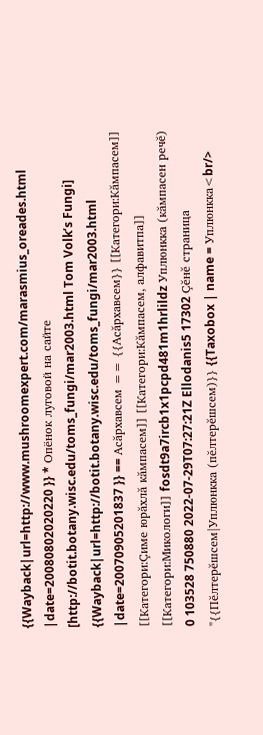{{Wayback|url=http://www.mushroomexpert.com/marasmius_oreades.html |date=20080802020220 }} * Опёнок луговой на сайте [http://botit.botany.wisc.edu/toms_fungi/mar2003.html Tom Volk’s Fungi] {{Wayback|url=http://botit.botany.wisc.edu/toms_fungi/mar2003.html |date=20070905201837 }} == Асăрхавсем == {{Асăрхавсем}} [[Категори:Кăмпасем]] [[Категори:Çиме юрăхлă кăмпасем]] [[Категори:Кăмпасем, алфавитпа]] [[Категори:Микологи]] fosdt9a7ircb1x1pcpd481m1hrlildz Уплюнкка (кăмпасен речĕ) 0 103528 750880 2022-07-29T07:27:21Z Ellodanis5 17302 Çĕнĕ страница "{{Пĕлтерĕшсем|Уплюнкка (пĕлтерĕшсем)}} {{Taxobox | name = Уплюнкка<br/>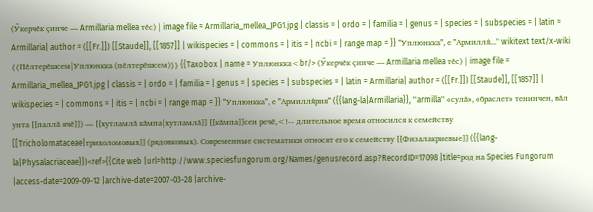(Ӳкерчĕк çинче — Armillaria mellea тĕс) | image file = Armillaria_mellea_JPG1.jpg | classis = | ordo = | familia = | genus = | species = | subspecies = | latin = Armillaria| author = ([[Fr.]]) [[Staude]], [[1857]] | wikispecies = | commons = | itis = | ncbi = | range map = }} '''Уплюнкка''', е '''Армилля́..." wikitext text/x-wiki {{Пĕлтерĕшсем|Уплюнкка (пĕлтерĕшсем)}} {{Taxobox | name = Уплюнкка<br/> (Ӳкерчĕк çинче — Armillaria mellea тĕс) | image file = Armillaria_mellea_JPG1.jpg | classis = | ordo = | familia = | genus = | species = | subspecies = | latin = Armillaria| author = ([[Fr.]]) [[Staude]], [[1857]] | wikispecies = | commons = | itis = | ncbi = | range map = }} '''Уплюнкка''', е '''Армилля́рия''' ({{lang-la|Armillaria}}, ''armilla'' «сулă», «браслет» тенинчен, вăл унта [[паллă ячĕ]]) — [[хутламлă кăмпа|хутламлă]] [[кăмпа]]сен речĕ,<!-- длительное время относился к семейству [[Tricholomataceae|трихоломовых]] (рядовковых). Современные систематики относят его к семейству [[Физалакриевые]] ({{lang-la|Physalacriaceae}})<ref>{{Cite web |url=http://www.speciesfungorum.org/Names/genusrecord.asp?RecordID=17098 |title=род на Species Fungorum |access-date=2009-09-12 |archive-date=2007-03-28 |archive-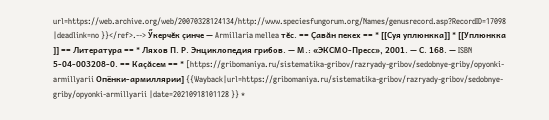url=https://web.archive.org/web/20070328124134/http://www.speciesfungorum.org/Names/genusrecord.asp?RecordID=17098 |deadlink=no }}</ref>.--> Ӳкерчĕк çинче — Armillaria mellea тĕс. == Çавăн пекех == * [[Суя уплюнкка]] * [[Уплюнкка ]] == Литература == * Ляхов П. Р. Энциклопедия грибов. — М.: «ЭКСМО-Пресс», 2001. — С. 168. — ISBN 5-04-003208-0. == Каçăсем == * [https://gribomaniya.ru/sistematika-gribov/razryady-gribov/sedobnye-griby/opyonki-armillyarii Опёнки-армиллярии] {{Wayback|url=https://gribomaniya.ru/sistematika-gribov/razryady-gribov/sedobnye-griby/opyonki-armillyarii |date=20210918101128 }} *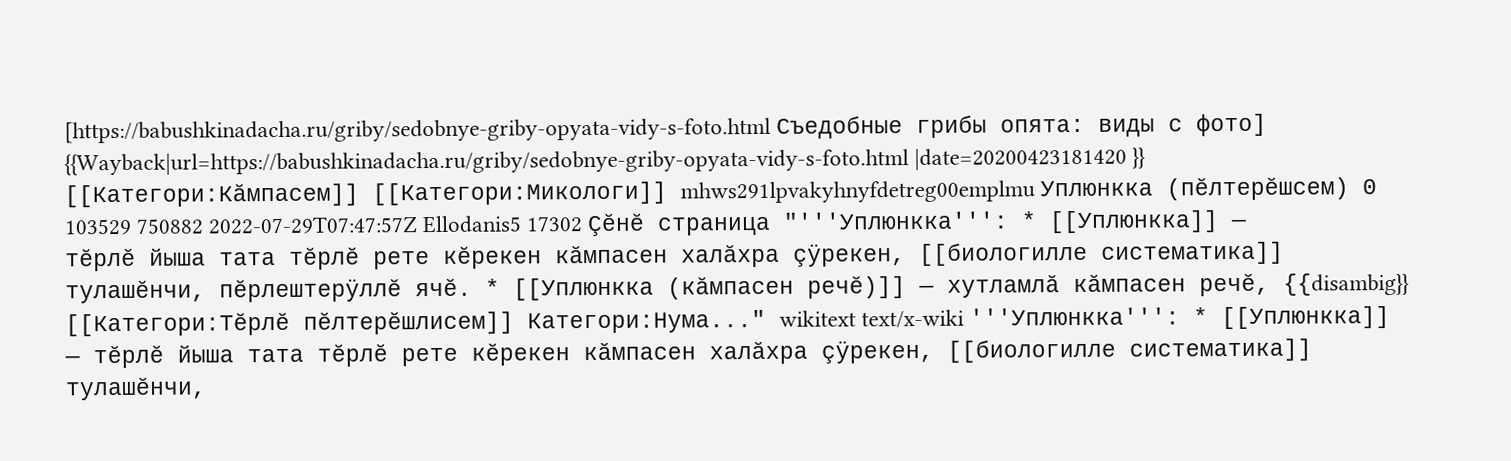[https://babushkinadacha.ru/griby/sedobnye-griby-opyata-vidy-s-foto.html Съедобные грибы опята: виды с фото] {{Wayback|url=https://babushkinadacha.ru/griby/sedobnye-griby-opyata-vidy-s-foto.html |date=20200423181420 }} [[Категори:Кăмпасем]] [[Категори:Микологи]] mhws291lpvakyhnyfdetreg00emplmu Уплюнкка (пĕлтерĕшсем) 0 103529 750882 2022-07-29T07:47:57Z Ellodanis5 17302 Çĕнĕ страница "'''Уплюнкка''': * [[Уплюнкка]] — тĕрлĕ йыша тата тĕрлĕ рете кĕрекен кăмпасен халăхра çÿрекен, [[биологилле систематика]] тулашĕнчи, пĕрлештерÿллĕ ячĕ. * [[Уплюнкка (кăмпасен речĕ)]] — хутламлă кăмпасен речĕ, {{disambig}} [[Категори:Тĕрлĕ пĕлтерĕшлисем]] Категори:Нума..." wikitext text/x-wiki '''Уплюнкка''': * [[Уплюнкка]] — тĕрлĕ йыша тата тĕрлĕ рете кĕрекен кăмпасен халăхра çÿрекен, [[биологилле систематика]] тулашĕнчи,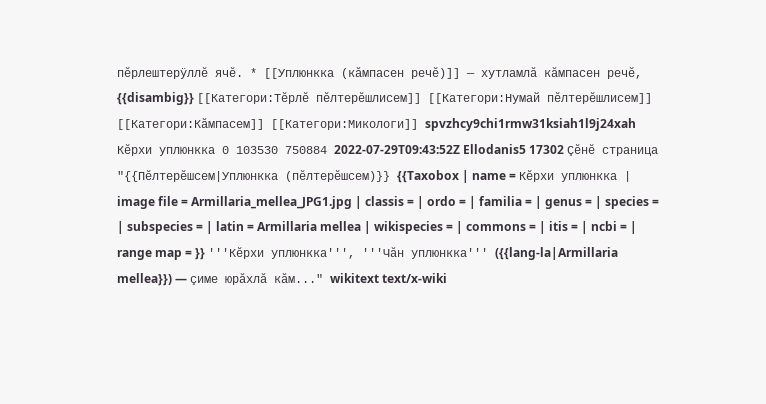пĕрлештерÿллĕ ячĕ. * [[Уплюнкка (кăмпасен речĕ)]] — хутламлă кăмпасен речĕ, {{disambig}} [[Категори:Тĕрлĕ пĕлтерĕшлисем]] [[Категори:Нумай пĕлтерĕшлисем]] [[Категори:Кăмпасем]] [[Категори:Микологи]] spvzhcy9chi1rmw31ksiah1l9j24xah Кĕрхи уплюнкка 0 103530 750884 2022-07-29T09:43:52Z Ellodanis5 17302 Çĕнĕ страница "{{Пĕлтерĕшсем|Уплюнкка (пĕлтерĕшсем)}} {{Taxobox | name = Кĕрхи уплюнкка | image file = Armillaria_mellea_JPG1.jpg | classis = | ordo = | familia = | genus = | species = | subspecies = | latin = Armillaria mellea | wikispecies = | commons = | itis = | ncbi = | range map = }} '''Кĕрхи уплюнкка''', '''Чăн уплюнкка''' ({{lang-la|Armillaria mellea}}) — çиме юрăхлă кăм..." wikitext text/x-wiki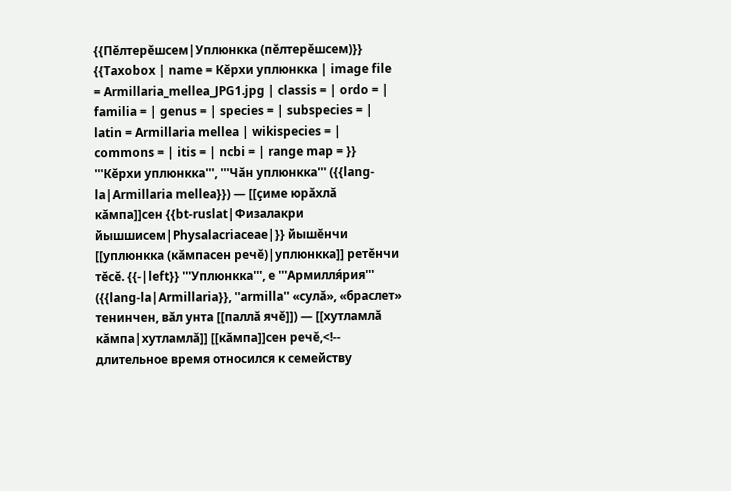{{Пĕлтерĕшсем|Уплюнкка (пĕлтерĕшсем)}} {{Taxobox | name = Кĕрхи уплюнкка | image file = Armillaria_mellea_JPG1.jpg | classis = | ordo = | familia = | genus = | species = | subspecies = | latin = Armillaria mellea | wikispecies = | commons = | itis = | ncbi = | range map = }} '''Кĕрхи уплюнкка''', '''Чăн уплюнкка''' ({{lang-la|Armillaria mellea}}) — [[çиме юрăхлă кăмпа]]сен {{bt-ruslat|Физалакри йышшисем|Physalacriaceae|}} йышĕнчи [[уплюнкка (кăмпасен речĕ)|уплюнкка]] ретĕнчи тĕсĕ. {{-|left}} '''Уплюнкка''', е '''Армилля́рия''' ({{lang-la|Armillaria}}, ''armilla'' «сулă», «браслет» тенинчен, вăл унта [[паллă ячĕ]]) — [[хутламлă кăмпа|хутламлă]] [[кăмпа]]сен речĕ,<!-- длительное время относился к семейству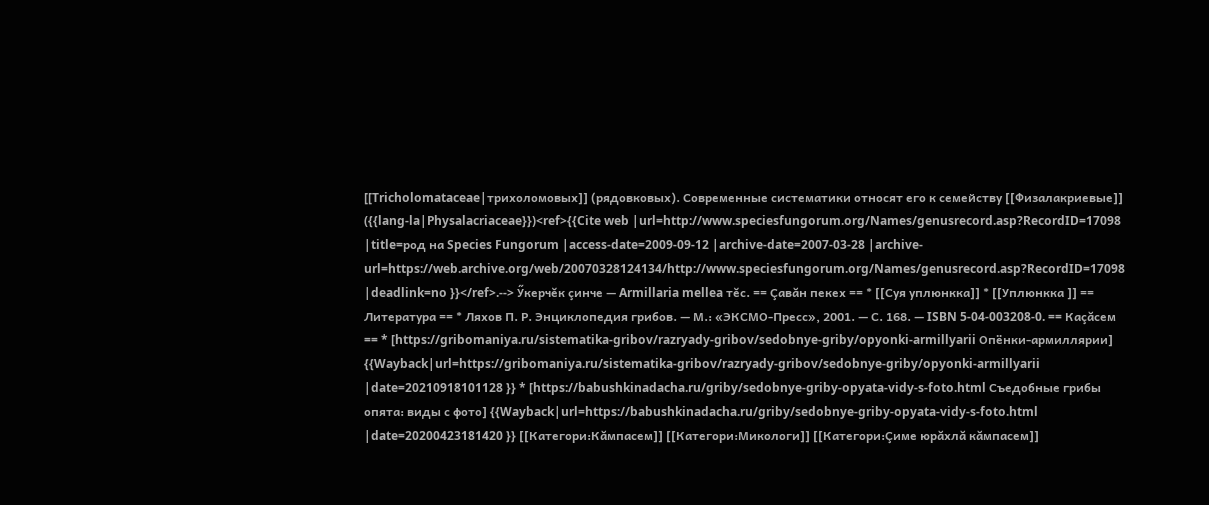[[Tricholomataceae|трихоломовых]] (рядовковых). Современные систематики относят его к семейству [[Физалакриевые]] ({{lang-la|Physalacriaceae}})<ref>{{Cite web |url=http://www.speciesfungorum.org/Names/genusrecord.asp?RecordID=17098 |title=род на Species Fungorum |access-date=2009-09-12 |archive-date=2007-03-28 |archive-url=https://web.archive.org/web/20070328124134/http://www.speciesfungorum.org/Names/genusrecord.asp?RecordID=17098 |deadlink=no }}</ref>.--> Ӳкерчĕк çинче — Armillaria mellea тĕс. == Çавăн пекех == * [[Суя уплюнкка]] * [[Уплюнкка ]] == Литература == * Ляхов П. Р. Энциклопедия грибов. — М.: «ЭКСМО-Пресс», 2001. — С. 168. — ISBN 5-04-003208-0. == Каçăсем == * [https://gribomaniya.ru/sistematika-gribov/razryady-gribov/sedobnye-griby/opyonki-armillyarii Опёнки-армиллярии] {{Wayback|url=https://gribomaniya.ru/sistematika-gribov/razryady-gribov/sedobnye-griby/opyonki-armillyarii |date=20210918101128 }} * [https://babushkinadacha.ru/griby/sedobnye-griby-opyata-vidy-s-foto.html Съедобные грибы опята: виды с фото] {{Wayback|url=https://babushkinadacha.ru/griby/sedobnye-griby-opyata-vidy-s-foto.html |date=20200423181420 }} [[Категори:Кăмпасем]] [[Категори:Микологи]] [[Категори:Çиме юрăхлă кăмпасем]]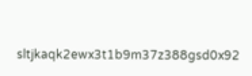sltjkaqk2ewx3t1b9m37z388gsd0x92